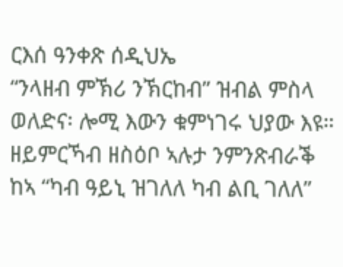ርእሰ ዓንቀጽ ሰዲህኤ
“ንላዘብ ምኽሪ ንኽርከብ” ዝብል ምስላ ወለድና፡ ሎሚ እውን ቁምነገሩ ህያው እዩ። ዘይምርኻብ ዘስዕቦ ኣሉታ ንምንጽብራቕ ከኣ “ካብ ዓይኒ ዝገለለ ካብ ልቢ ገለለ”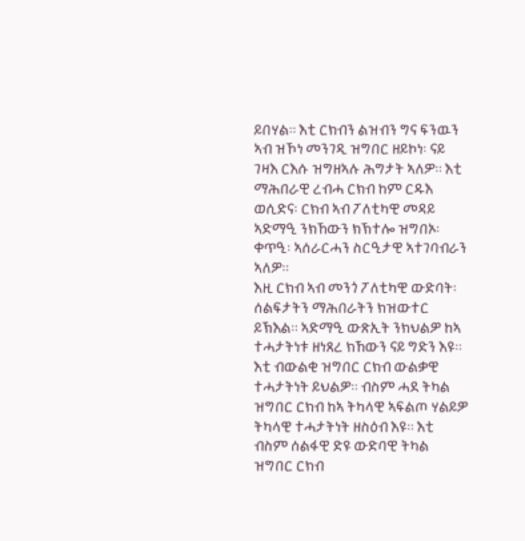ይበሃል። እቲ ርክብን ልዝብን ግና ፍንዉን ኣብ ዝኾነ መንገዲ ዝግበር ዘይኮነ፡ ናይ ገዛእ ርእሱ ዝግዘኣሉ ሕግታት ኣለዎ። እቲ ማሕበራዊ ረብሓ ርክብ ከም ርዱእ ወሲድና፡ ርክብ ኣብ ፖለቲካዊ መዳይ ኣድማዒ ንክኸውን ክኽተሎ ዝግበኦ፡ ቀጥዒ፡ ኣሰራርሓን ስርዒታዊ ኣተገባብራን ኣለዎ።
እዚ ርክብ ኣብ መንጎ ፖለቲካዊ ውድባት፡ ሰልፍታትን ማሕበራትን ክዝውተር ይኽእል። ኣድማዒ ውጽኢት ንክህልዎ ከኣ ተሓታትነቱ ዘነጸረ ክኸውን ናይ ግድን እዩ። እቲ ብውልቂ ዝግበር ርክብ ውልቃዊ ተሓታትነት ይህልዎ። ብስም ሓደ ትካል ዝግበር ርክብ ከኣ ትካላዊ ኣፍልጦ ሃልይዎ ትካላዊ ተሓታትነት ዘስዕብ እዩ። እቲ ብስም ሰልፋዊ ድዩ ውድባዊ ትካል ዝግበር ርክብ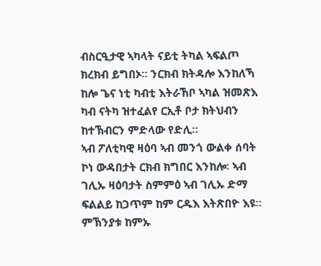ብስርዒታዊ ኣካላት ናይቲ ትካል ኣፍልጦ ክረክብ ይግበኦ። ንርክብ ክትዳሎ እንከለኻ ከሎ ጌና ነቲ ካብቲ እትራኸቦ ኣካል ዝመጽእ ካብ ናትካ ዝተፈልየ ርኢቶ ቦታ ክትህብን ከተኽብርን ምድላው የድሊ።
ኣብ ፖለቲካዊ ዛዕባ ኣብ መንጎ ውልቀ ሰባት ኮነ ውዳበታት ርክብ ክግበር እንከሎ፡ ኣብ ገሊኡ ዛዕባታት ስምምዕ ኣብ ገሊኡ ድማ ፍልልይ ከጋጥም ከም ርዱእ እትጽበዮ እዩ። ምኽንያቱ ከምኡ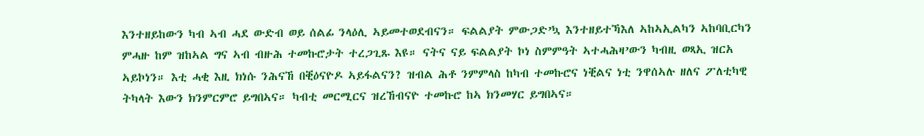እንተዘይከውን ካብ ኣብ ሓደ ውድብ ወይ ሰልፊ ንላዕሊ ኣይመተወደብናን። ፍልልያት ምውጋድ’ኳ እንተዘይተኻእለ ኣከኣኢልካን ኣከባቢርካን ምሓዙ ከም ዝከኣል ግና ኣብ ብዙሕ ተመኩሮታት ተረጋጊጹ እዩ። ናትና ናይ ፍልልያት ኮነ ስምምዓት ኣተሓሕዛ’ውን ካብዚ ወጻኢ ዝርአ ኣይኮነን። እቲ ሓቂ እዚ ክነሱ ንሕናኸ በቒዕናዮዶ ኣይፋልናን? ዝብል ሕቶ ንምምላስ ከካብ ተመኩሮና ነቒልና ነቲ ንዋሰኣሉ ዘለና ፖለቲካዊ ትካላት እውን ክንምርምሮ ይግበኣና። ካብቲ መርሚርና ዝረኸብናዮ ተመኩሮ ከኣ ክንመሃር ይግበኣና።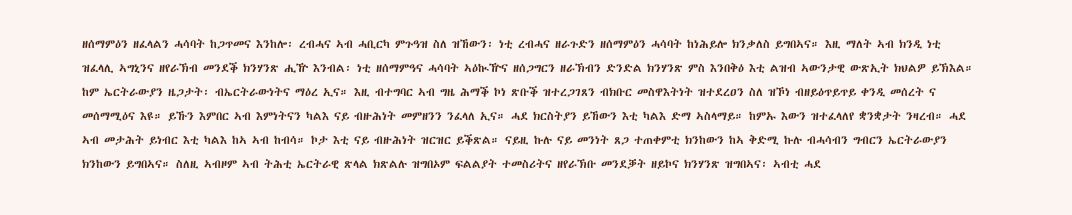ዘሰማምዕን ዘፈላልን ሓሳባት ከጋጥመና እንከሎ፡ ረብሓና ኣብ ሓቢርካ ምጉዓዝ ስለ ዝኸውን፡ ነቲ ረብሓና ዘራጉድን ዘሰማምዕን ሓሳባት ከነሕይሎ ክንቃለስ ይግበኣና። እዚ ማለት ኣብ ክንዲ ነቲ ዝፈላሊ ኣግኒንና ዘየራኽብ መንደቕ ክንሃንጽ ሒዅ እንብል፡ ነቲ ዘሰማምዓና ሓሳባት ኣዕኲዅና ዘሰጋግርን ዘራኽብን ድንድል ክንሃንጽ ምስ እንበቅዕ እቲ ልዝብ ኣውንታዊ ውጽኢት ክህልዎ ይኽእል። ከም ኤርትራውያን ዜጋታት፡ ብኤርትራውነትና ማዕረ ኢና። እዚ ብተግባር ኣብ ግዜ ሕማቕ ኮነ ጽቡቕ ዝተረጋገጸን ብክቡር መስዋእትነት ዝተደረዐን ስለ ዝኾነ ብዘይዕጥይጥይ ቀንዲ መሰረት ና መሰማሚዕና እዩ። ይኹን እምበር ኣብ እምነትናን ካልእ ናይ ብዙሕነት መምዘንን ንፈላለ ኢና። ሓደ ክርስትያን ይኸውን እቲ ካልእ ድማ ኣስላማይ። ከምኡ እውን ዝተፈላለየ ቋንቋታት ንዛረብ። ሓደ ኣብ መታሕት ይነብር እቲ ካልእ ከኣ ኣብ ከብሳ። ኮታ እቲ ናይ ብዙሕነት ዝርዝር ይቕጽል። ናይዚ ኩሉ ናይ መንነት ጸጋ ተጠቀምቲ ክንከውን ከኣ ቅድሚ ኩሉ ብሓሳብን ግብርን ኤርትራውያን ክንከውን ይግበኣና። ስለዚ ኣብዞም ኣብ ትሕቲ ኤርትራዊ ጽላል ክጽልሉ ዝግበኦም ፍልልያት ተመስሪትና ዘየራኽቡ መንደቓት ዘይኮና ክንሃንጽ ዝግበኣና፡ ኣብቲ ሓደ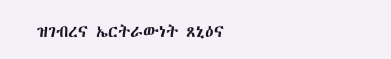ዝገብረና ኤርትራውነት ጸኒዕና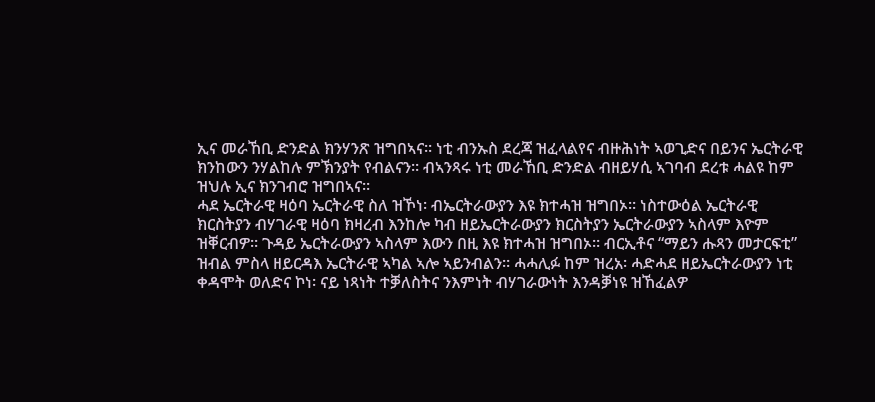ኢና መራኸቢ ድንድል ክንሃንጽ ዝግበኣና። ነቲ ብንኡስ ደረጃ ዝፈላልየና ብዙሕነት ኣወጊድና በይንና ኤርትራዊ ክንከውን ንሃልከሉ ምኽንያት የብልናን። ብኣንጻሩ ነቲ መራኸቢ ድንድል ብዘይሃሲ ኣገባብ ደረቱ ሓልዩ ከም ዝህሉ ኢና ክንገብሮ ዝግበኣና።
ሓደ ኤርትራዊ ዛዕባ ኤርትራዊ ስለ ዝኾነ፡ ብኤርትራውያን እዩ ክተሓዝ ዝግበኦ። ነስተውዕል ኤርትራዊ ክርስትያን ብሃገራዊ ዛዕባ ክዛረብ እንከሎ ካብ ዘይኤርትራውያን ክርስትያን ኤርትራውያን ኣስላም እዮም ዝቐርብዎ። ጉዳይ ኤርትራውያን ኣስላም እውን በዚ እዩ ክተሓዝ ዝግበኦ። ብርኢቶና “ማይን ሑጻን መታርፍቲ” ዝብል ምስላ ዘይርዳእ ኤርትራዊ ኣካል ኣሎ ኣይንብልን። ሓሓሊፉ ከም ዝረአ፡ ሓድሓደ ዘይኤርትራውያን ነቲ ቀዳሞት ወለድና ኮነ፡ ናይ ነጻነት ተቓለስትና ንእምነት ብሃገራውነት እንዳቓነዩ ዝኸፈልዎ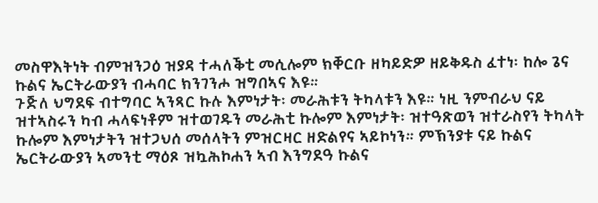መስዋእትነት ብምዝንጋዕ ዝያዳ ተሓለቕቲ መሲሎም ክቐርቡ ዘካይድዎ ዘይቅዱስ ፈተነ፡ ከሎ ጌና ኩልና ኤርትራውያን ብሓባር ክንገንሖ ዝግበኣና እዩ።
ጉጅለ ህግደፍ ብተግባር ኣንጻር ኩሉ እምነታት፡ መራሕቱን ትካላቱን እዩ። ነዚ ንምብራህ ናይ ዝተኣስሩን ካብ ሓላፍነቶም ዝተወገዱን መራሕቲ ኩሎም እምነታት፡ ዝተዓጽወን ዝተራስየን ትካላት ኩሎም እምነታትን ዝተጋህሰ መሰላትን ምዝርዛር ዘድልየና ኣይኮነን። ምኽንያቱ ናይ ኩልና ኤርትራውያን ኣመንቲ ማዕጾ ዝኳሕኮሐን ኣብ እንግደዓ ኩልና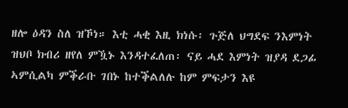ዘሎ ዕዳን ስለ ዝኾነ። እቲ ሓቂ እዚ ክነሱ፡ ጉጅለ ህግደፍ ንእምነት ዝህቦ ክብሪ ዘየለ ምዃኑ እንዳተፈለጠ፡ ናይ ሓደ እምነት ዝያዳ ደጋፊ ኣምሲልካ ምቕራቡ ገበኑ ከተቕልለሉ ከም ምፍታን እዩ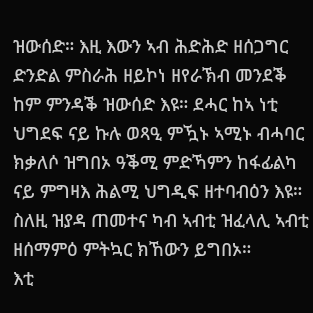ዝውሰድ። እዚ እውን ኣብ ሕድሕድ ዘሰጋግር ድንድል ምስራሕ ዘይኮነ ዘየራኽብ መንደቕ ከም ምንዳቕ ዝውሰድ እዩ። ደሓር ከኣ ነቲ ህግደፍ ናይ ኩሉ ወጻዒ ምዃኑ ኣሚኑ ብሓባር ክቃለሶ ዝግበኦ ዓቕሚ ምድኻምን ከፋፊልካ ናይ ምግዛእ ሕልሚ ህግዲፍ ዘተባብዕን እዩ። ስለዚ ዝያዳ ጠመተና ካብ ኣብቲ ዝፈላሊ ኣብቲ ዘሰማምዕ ምትኳር ክኸውን ይግበኦ።
እቲ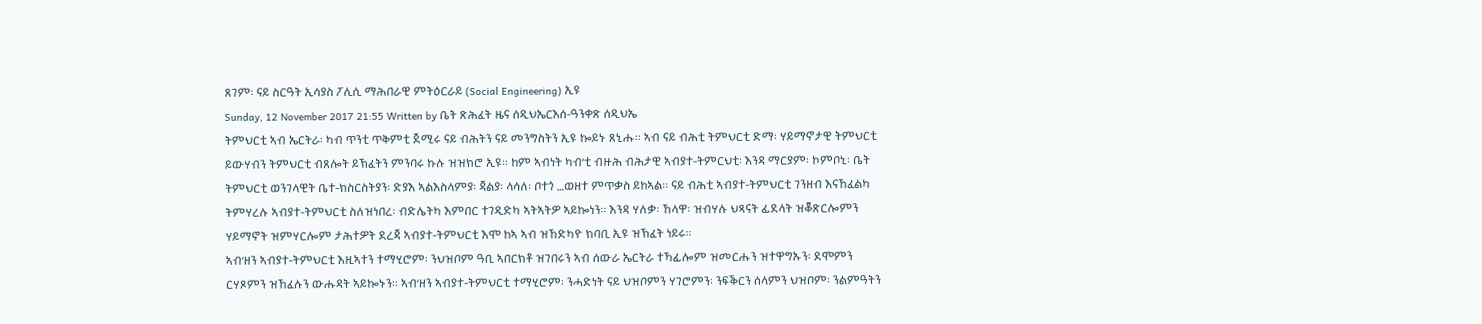ጸገም፡ ናይ ስርዓት ኢሳያስ ፖሊሲ ማሕበራዊ ምትዕርራይ (Social Engineering) ኢዩ
Sunday, 12 November 2017 21:55 Written by ቤት ጽሕፈት ዜና ሰዲህኤርእሰ-ዓንቀጽ ሰዲህኤ
ትምህርቲ ኣብ ኤርትራ፡ ካብ ጥንቲ ጥቅምቲ ጀሚሩ ናይ ብሕትን ናይ መንግስትን ኢዩ ኰይኑ ጸኒሑ። ኣብ ናይ ብሕቲ ትምህርቲ ድማ፡ ሃይማኖታዊ ትምህርቲ ይውሃብን ትምህርቲ ብጸሎት ይኽፈትን ምንባሩ ኩሉ ዝዝክሮ ኢዩ። ከም ኣብነት ካብ’ቲ ብዙሕ ብሕታዊ ኣብያተ-ትምርህቲ፡ እንዳ ማርያም፡ ኮምቦኒ፡ ቤት ትምህርቲ ወንገላዊት ቤተ-ክስርስትያን፡ ድያእ ኣልእስላምያ፡ ጃልያ፡ ላሳለ፡ ቦተጎ …ወዘተ ምጥቃስ ይከኣል። ናይ ብሕቲ ኣብያተ-ትምህርቲ ገንዘብ እናኸፈልካ ትምሃረሉ ኣብያተ-ትምህርቲ ስለዝነበረ፡ ብድሌትካ እምበር ተገዲድካ ኣትኣትዎ ኣይኰነን። እንዳ ሃለቃ፡ ኸላዋ፡ ዝብሃሉ ህጻናት ፊደላት ዝቖጽርሎምን ሃይማኖት ዝምሃርሎም ታሕተዎት ደረጃ ኣብያተ-ትምህርቲ እሞ ከኣ ኣብ ዝኸድካዮ ክባቢ ኢዩ ዝኽፈት ነይሩ።
ኣብ’ዘን ኣብያተ-ትምህርቲ እዚኣተን ተማሂሮም፡ ንህዝቦም ዓቢ ኣበርክቶ ዝገበሩን ኣብ ሰውራ ኤርትራ ተኻፊሎም ዝመርሑን ዝተዋግኡን፡ ደሞምን ርሃጾምን ዝኸፈሉን ውሑዳት ኣይኰኑን። ኣብ’ዘን ኣብያተ-ትምህርቲ ተማሂሮም፡ ንሓድነት ናይ ህዝቦምን ሃገሮምን፡ ንፍቕርን ሰላምን ህዝቦም፡ ንልምዓትን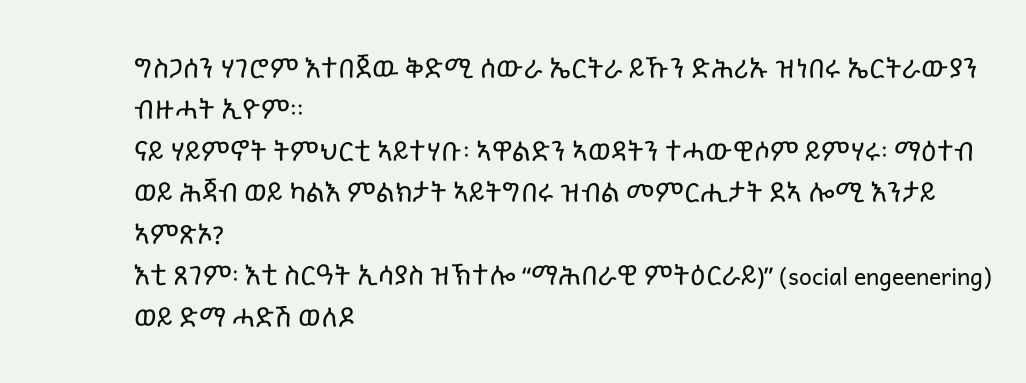ግስጋሰን ሃገሮም እተበጀዉ ቅድሚ ሰውራ ኤርትራ ይኹን ድሕሪኡ ዝነበሩ ኤርትራውያን ብዙሓት ኢዮም።
ናይ ሃይምኖት ትምህርቲ ኣይተሃቡ፡ ኣዋልድን ኣወዳትን ተሓውዊሶም ይምሃሩ፡ ማዕተብ ወይ ሕጃብ ወይ ካልእ ምልክታት ኣይትግበሩ ዝብል መምርሒታት ደኣ ሎሚ እንታይ ኣምጽኦ?
እቲ ጸገም፡ እቲ ስርዓት ኢሳያስ ዝኽተሎ “ማሕበራዊ ምትዕርራይ)” (social engeenering) ወይ ድማ ሓድሽ ወለዶ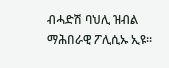ብሓድሽ ባህሊ ዝብል ማሕበራዊ ፖሊሲኡ ኢዩ።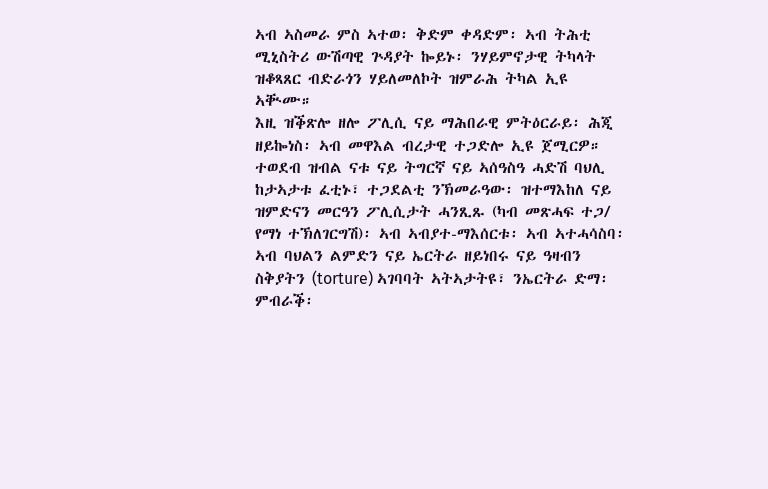ኣብ ኣስመራ ምስ ኣተወ፡ ቅድም ቀዳድም፡ ኣብ ትሕቲ ሚኒስትሪ ውሽጣዊ ጕዳያት ኰይኑ፡ ንሃይምኖታዊ ትካላት ዝቆጻጸር ብድራጎን ሃይለመለኮት ዝምራሕ ትካል ኢዩ ኣቚሙ።
እዚ ዝቕጽሎ ዘሎ ፖሊሲ ናይ ማሕበራዊ ምትዕርራይ፡ ሕጂ ዘይኰነስ፡ ኣብ መዋእል ብረታዊ ተጋድሎ ኢዩ ጀሚርዎ። ተወደብ ዝብል ናቱ ናይ ትግርኛ ናይ ኣሰዓስዓ ሓድሽ ባህሊ ከታኣታቱ ፈቲኑ፣ ተጋደልቲ ንኽመራዓው፡ ዝተማእከለ ናይ ዝምድናን መርዓን ፖሊሲታት ሓንጺጹ (ካብ መጽሓፍ ተጋ/ የማነ ተኽለገርግሽ)፡ ኣብ ኣብያተ-ማእሰርቱ፡ ኣብ ኣተሓሳስባ፡ ኣብ ባህልን ልምድን ናይ ኤርትራ ዘይነበሩ ናይ ዓዛብን ስቅያትን (torture) ኣገባባት ኣትኣታትዩ፣ ንኤርትራ ድማ፡ ምብራቕ፡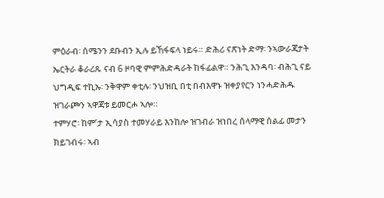ምዕራብ፡ ሰሜንን ደቡብን ኢሉ ይኸፋፍላ ነይሩ። ድሕሪ ናጽነት ድማ፡ ንኣውራጃታት ኤርትራ ቆራሪጹ ናብ 6 ዞባዊ ምምሕድዳራት ከፋፊልዋ። ንሕጊ እንዳባ፡ ብሕጊ ናይ ህግዲፍ ተኪኡ፡ ንቅዋም ቀቲሉ፡ ንህዝቢ በቲ በብእዋኑ ዝቀያየርን ነንሓድሕዱ ዝገራጮን ኣዋጃቱ ይመርሖ ኣሎ።
ተምሃሮ፡ ከም’ታ ኢሳያስ ተመሃራይ እንከሎ ዝገብራ ዝነበረ ሰላማዊ ሰልፊ መታን ክይገብሩ፡ ኣብ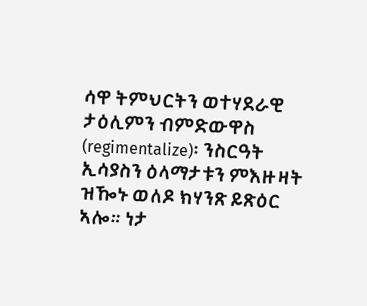ሳዋ ትምህርትን ወተሃደራዊ ታዕሊምን ብምድውዋስ (regimentalize)፡ ንስርዓት ኢሳያስን ዕላማታቱን ምእዙዛት ዝዀኑ ወለዶ ክሃንጽ ይጽዕር ኣሎ። ነታ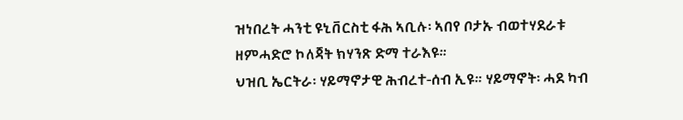ዝነበረት ሓንቲ ዩኒቨርስቲ ፋሕ ኣቢሉ፡ ኣበየ ቦታኡ ብወተሃደራቱ ዘምሓድሮ ኮለጃት ክሃንጽ ድማ ተራእዩ።
ህዝቢ ኤርትራ፡ ሃይማኖታዊ ሕብረተ-ሰብ ኢዩ። ሃይማኖት፡ ሓደ ካብ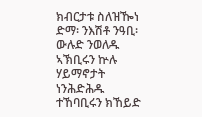ክብርታቱ ስለዝዀነ ድማ፡ ንእሽቶ ንዓቢ፡ ውሉድ ንወለዱ ኣኽቢሩን ኵሉ ሃይማኖታት ነንሕድሕዱ ተኸባቢሩን ክኸይድ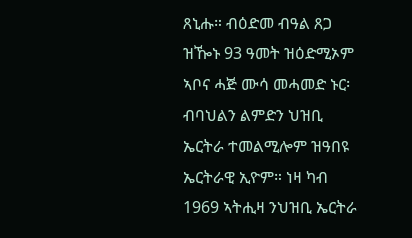ጸኒሑ። ብዕድመ ብዓል ጸጋ ዝዀኑ 93 ዓመት ዝዕድሚኦም ኣቦና ሓጅ ሙሳ መሓመድ ኑር፡ ብባህልን ልምድን ህዝቢ ኤርትራ ተመልሚሎም ዝዓበዩ ኤርትራዊ ኢዮም። ነዛ ካብ 1969 ኣትሒዛ ንህዝቢ ኤርትራ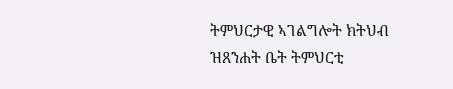ትምህርታዊ ኣገልግሎት ክትህብ ዝጸንሐት ቤት ትምህርቲ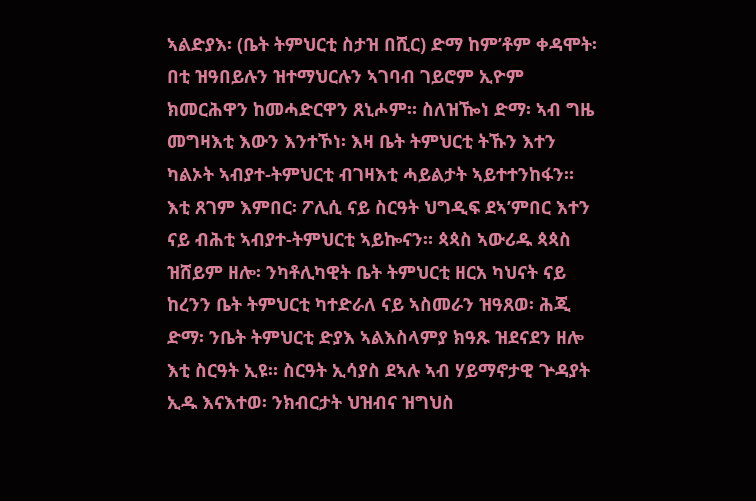ኣልድያእ፡ (ቤት ትምህርቲ ስታዝ በሺር) ድማ ከም’ቶም ቀዳሞት፡ በቲ ዝዓበይሉን ዝተማህርሉን ኣገባብ ገይሮም ኢዮም ክመርሕዋን ከመሓድርዋን ጸኒሖም። ስለዝዀነ ድማ፡ ኣብ ግዜ መግዛእቲ እውን እንተኾነ፡ እዛ ቤት ትምህርቲ ትኹን እተን ካልኦት ኣብያተ-ትምህርቲ ብገዛእቲ ሓይልታት ኣይተተንከፋን።
እቲ ጸገም እምበር፡ ፖሊሲ ናይ ስርዓት ህግዲፍ ደኣ’ምበር እተን ናይ ብሕቲ ኣብያተ-ትምህርቲ ኣይኰናን። ጳጳስ ኣውሪዱ ጳጳስ ዝሸይም ዘሎ፡ ንካቶሊካዊት ቤት ትምህርቲ ዘርአ ካህናት ናይ ከረንን ቤት ትምህርቲ ካተድራለ ናይ ኣስመራን ዝዓጸወ፡ ሕጂ ድማ፡ ንቤት ትምህርቲ ድያእ ኣልእስላምያ ክዓጹ ዝደናደን ዘሎ እቲ ስርዓት ኢዩ። ስርዓት ኢሳያስ ደኣሉ ኣብ ሃይማኖታዊ ጕዳያት ኢዱ እናእተወ፡ ንክብርታት ህዝብና ዝግህስ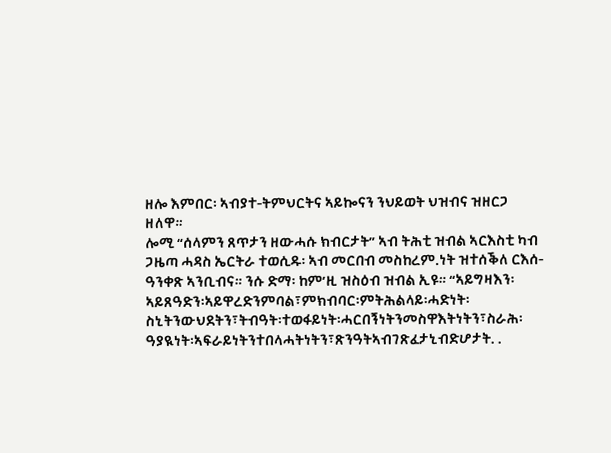ዘሎ እምበር፡ ኣብያተ-ትምህርትና ኣይኰናን ንህይወት ህዝብና ዝዘርጋ ዘለዋ።
ሎሚ “ሰላምን ጸጥታን ዘውሓሱ ክብርታት” ኣብ ትሕቲ ዝብል ኣርእስቲ ካብ ጋዜጣ ሓዳስ ኤርትራ ተወሲዱ፡ ኣብ መርበብ መስከረም.ነት ዝተሰቕለ ርእሰ-ዓንቀጽ ኣንቢብና። ንሱ ድማ፡ ከም’ዚ ዝስዕብ ዝብል ኢዩ። “ኣይግዛእን፡ኣይጸዓድን፡ኣይዋረድንምባል፣ምክብባር፡ምትሕልላይ፡ሓድነት፡ስኒትንውህደትን፣ትብዓት፡ተወፋይነት፡ሓርበኝነትንመስዋእትነትን፣ስራሕ፡ዓያዪነት፡ኣፍራይነትንተበላሓትነትን፣ጽንዓትኣብገጽፈታኒብድሆታት. .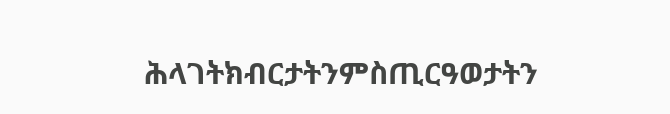ሕላገትክብርታትንምስጢርዓወታትን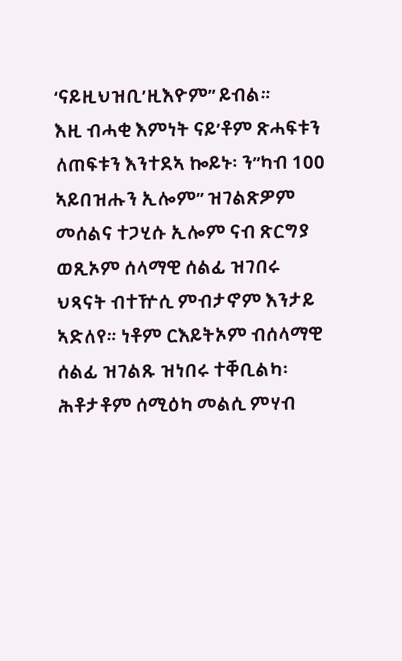‘ናይዚህዝቢ’ዚእዮም” ይብል።
እዚ ብሓቂ እምነት ናይ’ቶም ጽሓፍቱን ለጠፍቱን እንተደኣ ኰይኑ፡ ን”ካብ 100 ኣይበዝሑን ኢሎም” ዝገልጽዎም መሰልና ተጋሂሱ ኢሎም ናብ ጽርግያ ወጺኦም ሰላማዊ ሰልፊ ዝገበሩ ህጻናት ብተዅሲ ምብታኖም እንታይ ኣድለየ። ነቶም ርእይትኦም ብሰላማዊ ሰልፊ ዝገልጹ ዝነበሩ ተቐቢልካ፡ ሕቶታቶም ሰሚዕካ መልሲ ምሃብ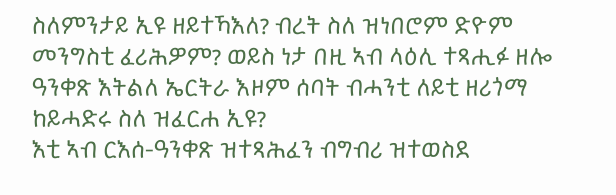ስለምንታይ ኢዩ ዘይተኻእለ? ብረት ስለ ዝነበሮም ድዮም መንግስቲ ፈሪሕዎም? ወይስ ነታ በዚ ኣብ ላዕሊ ተጻሒፉ ዘሎ ዓንቀጽ እትልለ ኤርትራ እዞም ሰባት ብሓንቲ ለይቲ ዘሪጎማ ከይሓድሩ ስለ ዝፈርሐ ኢዩ?
እቲ ኣብ ርእሰ-ዓንቀጽ ዝተጻሕፈን ብግብሪ ዝተወስደ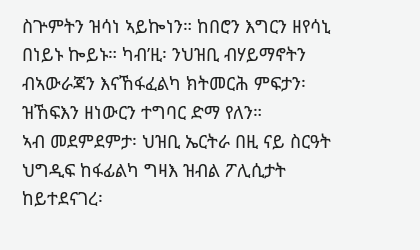ስጕምትን ዝሳነ ኣይኰነን። ከበሮን እግርን ዘየሳኒ በነይኑ ኰይኑ። ካብ’ዚ፡ ንህዝቢ ብሃይማኖትን ብኣውራጃን እናኸፋፈልካ ክትመርሕ ምፍታን፡ ዝኸፍእን ዘነውርን ተግባር ድማ የለን።
ኣብ መደምደምታ፡ ህዝቢ ኤርትራ በዚ ናይ ስርዓት ህግዲፍ ከፋፊልካ ግዛእ ዝብል ፖሊሲታት ከይተደናገረ፡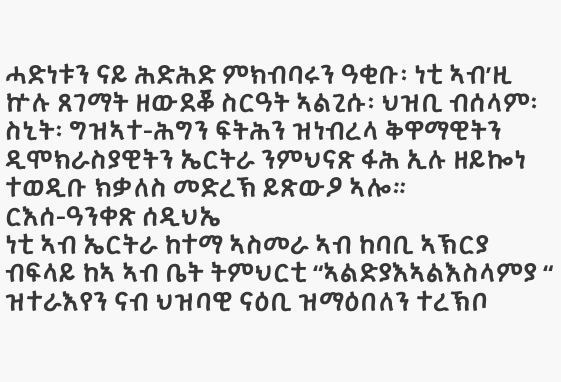ሓድነቱን ናይ ሕድሕድ ምክብባሩን ዓቂቡ፡ ነቲ ኣብ’ዚ ኵሉ ጸገማት ዘውደቖ ስርዓት ኣልጊሱ፡ ህዝቢ ብሰላም፡ ስኒት፡ ግዝኣተ-ሕግን ፍትሕን ዝነብረላ ቅዋማዊትን ዲሞክራስያዊትን ኤርትራ ንምህናጽ ፋሕ ኢሉ ዘይኰነ ተወዲቡ ክቃለስ መድረኽ ይጽውዖ ኣሎ።
ርእሰ-ዓንቀጽ ሰዲህኤ
ነቲ ኣብ ኤርትራ ከተማ ኣስመራ ኣብ ከባቢ ኣኽርያ ብፍላይ ከኣ ኣብ ቤት ትምህርቲ “ኣልድያእኣልእስላምያ “ ዝተራእየን ናብ ህዝባዊ ናዕቢ ዝማዕበለን ተረኽቦ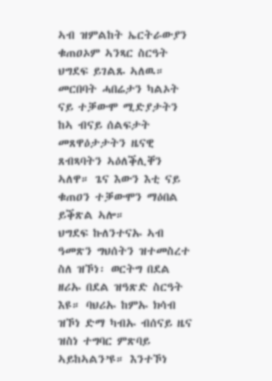ኣብ ዝምልከት ኤርትራውያን ቁጠዐኦም ኣንጻር ስርዓት ህግደፍ ይገልጹ ኣለዉ። መርበባት ሓበሬታን ካልኦት ናይ ተቓውሞ ሚድያታትን ከኣ ብናይ ሰልፍታት መጸዋዕታታትን ዜናዊ ጸብጻባትን ኣዕለቕሊቐን ኣለዋ። ጌና እውን እቲ ናይ ቁጠዐን ተቓውሞን ማዕበል ይቕጽል ኣሎ።
ህግደፍ ኩለንተናኡ ኣብ ዓመጽን ግህሰትን ዝተመስረተ ስለ ዝኾነ፡ ወርትግ በደል ዘሪኡ በደል ዝዓጽድ ስርዓት እዩ። ባህሪኡ ከምኡ ክሳብ ዝኾነ ድማ ካብኡ ብሰናይ ዜና ዝስነ ተግባር ምጽባይ ኣይከኣልን’ዩ። እንተኾነ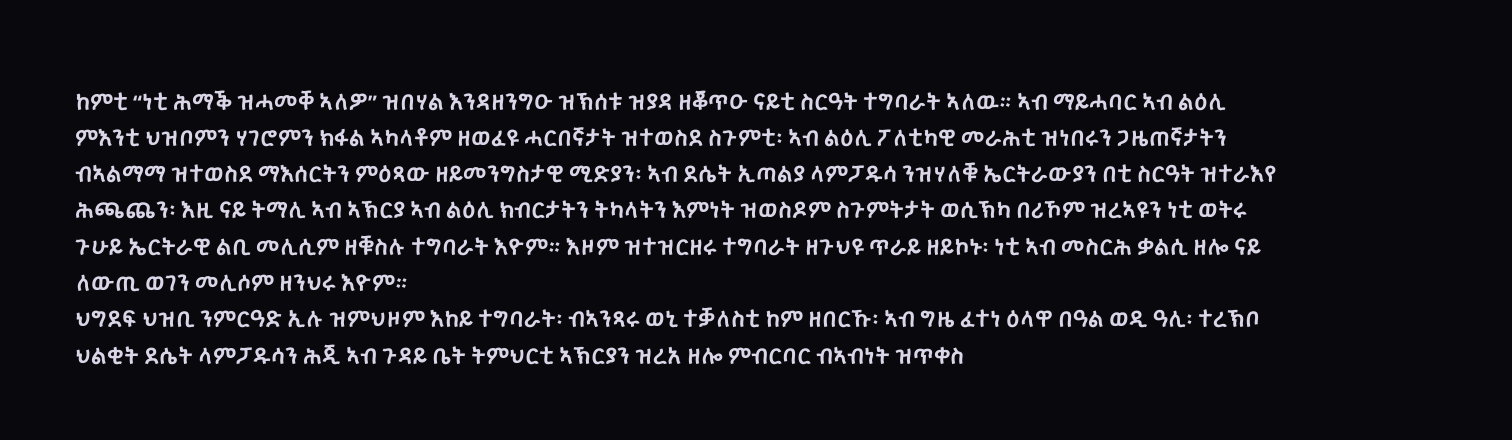ከምቲ “ነቲ ሕማቕ ዝሓመቐ ኣለዎ” ዝበሃል እንዳዘንግዑ ዝኽሰቱ ዝያዳ ዘቖጥዑ ናይቲ ስርዓት ተግባራት ኣለዉ። ኣብ ማይሓባር ኣብ ልዕሊ ምእንቲ ህዝቦምን ሃገሮምን ክፋል ኣካላቶም ዘወፈዩ ሓርበኛታት ዝተወስደ ስጉምቲ፡ ኣብ ልዕሊ ፖለቲካዊ መራሕቲ ዝነበሩን ጋዜጠኛታትን ብኣልማማ ዝተወስደ ማእሰርትን ምዕጻው ዘይመንግስታዊ ሚድያን፡ ኣብ ደሴት ኢጣልያ ላምፓዱሳ ንዝሃለቑ ኤርትራውያን በቲ ስርዓት ዝተራእየ ሕጫጨን፡ እዚ ናይ ትማሊ ኣብ ኣኽርያ ኣብ ልዕሊ ክብርታትን ትካላትን እምነት ዝወስዶም ስጉምትታት ወሲኽካ በሪኾም ዝረኣዩን ነቲ ወትሩ ጉሁይ ኤርትራዊ ልቢ መሊሲም ዘቑስሉ ተግባራት እዮም። እዞም ዝተዝርዘሩ ተግባራት ዘጉህዩ ጥራይ ዘይኮኑ፡ ነቲ ኣብ መስርሕ ቃልሲ ዘሎ ናይ ለውጢ ወገን መሊሶም ዘንህሩ እዮም።
ህግደፍ ህዝቢ ንምርዓድ ኢሉ ዝምህዞም እከይ ተግባራት፡ ብኣንጻሩ ወኒ ተቓለስቲ ከም ዘበርኹ፡ ኣብ ግዜ ፈተነ ዕላዋ በዓል ወዲ ዓሊ፡ ተረኽቦ ህልቂት ደሴት ላምፓዱሳን ሕጂ ኣብ ጉዳይ ቤት ትምህርቲ ኣኽርያን ዝረአ ዘሎ ምብርባር ብኣብነት ዝጥቀስ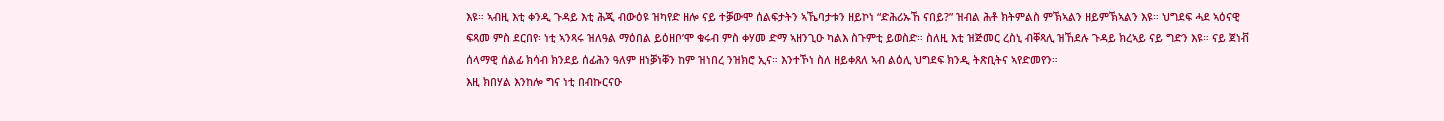እዩ። ኣብዚ እቲ ቀንዲ ጉዳይ እቲ ሕጂ ብውዕዩ ዝካየድ ዘሎ ናይ ተቓውሞ ሰልፍታትን ኣኼባታቱን ዘይኮነ “ድሕሪኡኸ ናበይ?” ዝብል ሕቶ ክትምልስ ምኽኣልን ዘይምኽኣልን እዩ። ህግደፍ ሓደ ኣዕናዊ ፍጻመ ምስ ደርበየ፡ ነቲ ኣንጻሩ ዝለዓል ማዕበል ይዕዘቦ’ሞ ቁሩብ ምስ ቀሃመ ድማ ኣዘንጊዑ ካልእ ስጉምቲ ይወስድ። ስለዚ እቲ ዝጅመር ረስኒ ብቐጻሊ ዝኸደሉ ጉዳይ ክረኣይ ናይ ግድን እዩ። ናይ ጀነቭ ሰላማዊ ሰልፊ ክሳብ ክንደይ ሰፊሕን ዓለም ዘነቓነቐን ከም ዝነበረ ንዝክሮ ኢና። እንተኾነ ስለ ዘይቀጸለ ኣብ ልዕሊ ህግደፍ ክንዲ ትጽቢትና ኣየድመየን።
እዚ ክበሃል እንከሎ ግና ነቲ በብኩርናዑ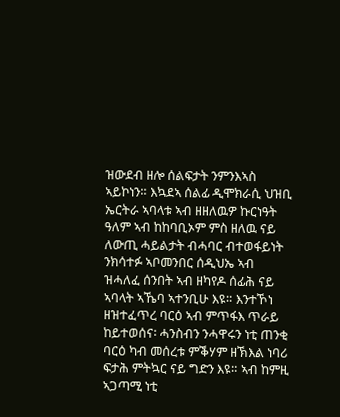ዝውደብ ዘሎ ሰልፍታት ንምንእኣስ ኣይኮነን። እኳደኣ ሰልፊ ዲሞክራሲ ህዝቢ ኤርትራ ኣባላቱ ኣብ ዘዘለዉዎ ኩርነዓት ዓለም ኣብ ከከባቢኦም ምስ ዘለዉ ናይ ለውጢ ሓይልታት ብሓባር ብተወፋይነት ንክሳተፉ ኣቦመንበር ሰዲህኤ ኣብ ዝሓለፈ ሰንበት ኣብ ዘካየዶ ሰፊሕ ናይ ኣባላት ኣኼባ ኣተንቢሁ እዩ። እንተኾነ ዘዝተፈጥረ ባርዕ ኣብ ምጥፋእ ጥራይ ከይተወሰና፡ ሓንስብን ንሓዋሩን ነቲ ጠንቂ ባርዕ ካብ መሰረቱ ምቕሃም ዘኽእል ነባሪ ፍታሕ ምትኳር ናይ ግድን እዩ። ኣብ ከምዚ ኣጋጣሚ ነቲ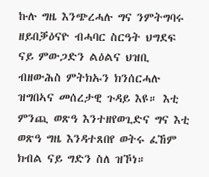ኩሉ ግዜ እንጭረሓሉ ግና ንምትግባሩ ዘይበቓዕናዮ ብሓባር ስርዓት ህግደፍ ናይ ምውጋድን ልዕልና ህዝቢ ብዘውሕስ ምትክኡን ክንሰርሓሉ ዝግበኣና መሰረታዊ ጉዳይ እዩ። እቲ ምንጪ ወጽዓ እንተዘየወጊድና ግና እቲ ወጽዓ ግዜ እንዳተጸበየ ወትሩ ፈኸም ክብል ናይ ግድን ስለ ዝኾነ።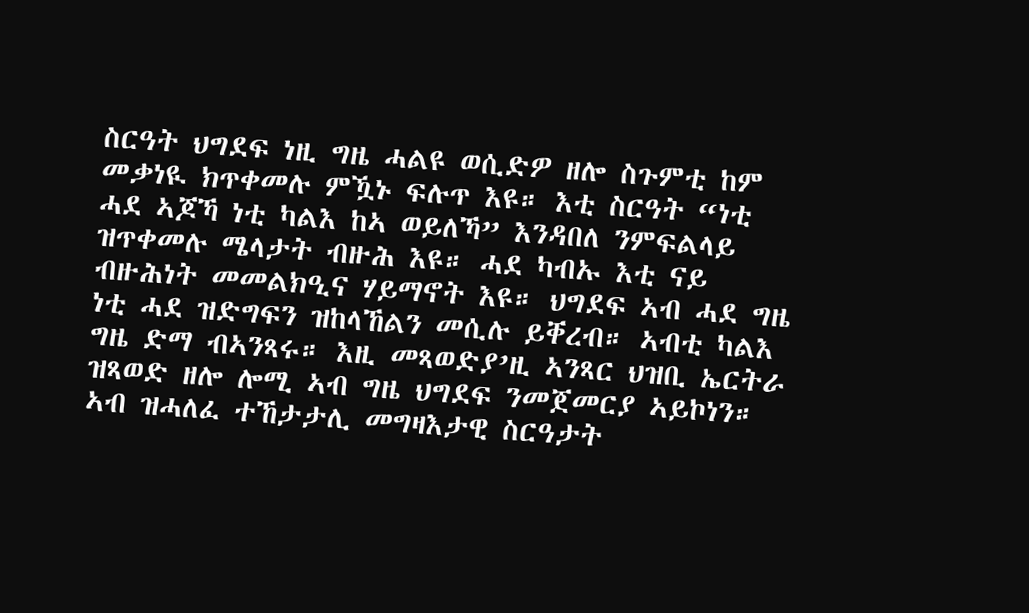ስርዓት ህግደፍ ነዚ ግዜ ሓልዩ ወሲድዎ ዘሎ ስጉምቲ ከም መቃነዪ ክጥቀመሉ ምዃኑ ፍሉጥ እዩ። እቲ ስርዓት “ነቲ ሓደ ኣጆኻ ነቲ ካልእ ከኣ ወይለኻ” እንዳበለ ንምፍልላይ ዝጥቀመሉ ሜላታት ብዙሕ እዩ። ሓደ ካብኡ እቲ ናይ ብዙሕነት መመልክዒና ሃይማኖት እዩ። ህግደፍ ኣብ ሓደ ግዜ ነቲ ሓደ ዝድግፍን ዝከላኸልን መሲሉ ይቐረብ። ኣብቲ ካልእ ግዜ ድማ ብኣንጻሩ። እዚ መጻወድያ’ዚ ኣንጻር ህዝቢ ኤርትራ ዝጻወድ ዘሎ ሎሚ ኣብ ግዜ ህግደፍ ንመጀመርያ ኣይኮነን። ኣብ ዝሓለፈ ተኸታታሊ መግዛእታዊ ስርዓታት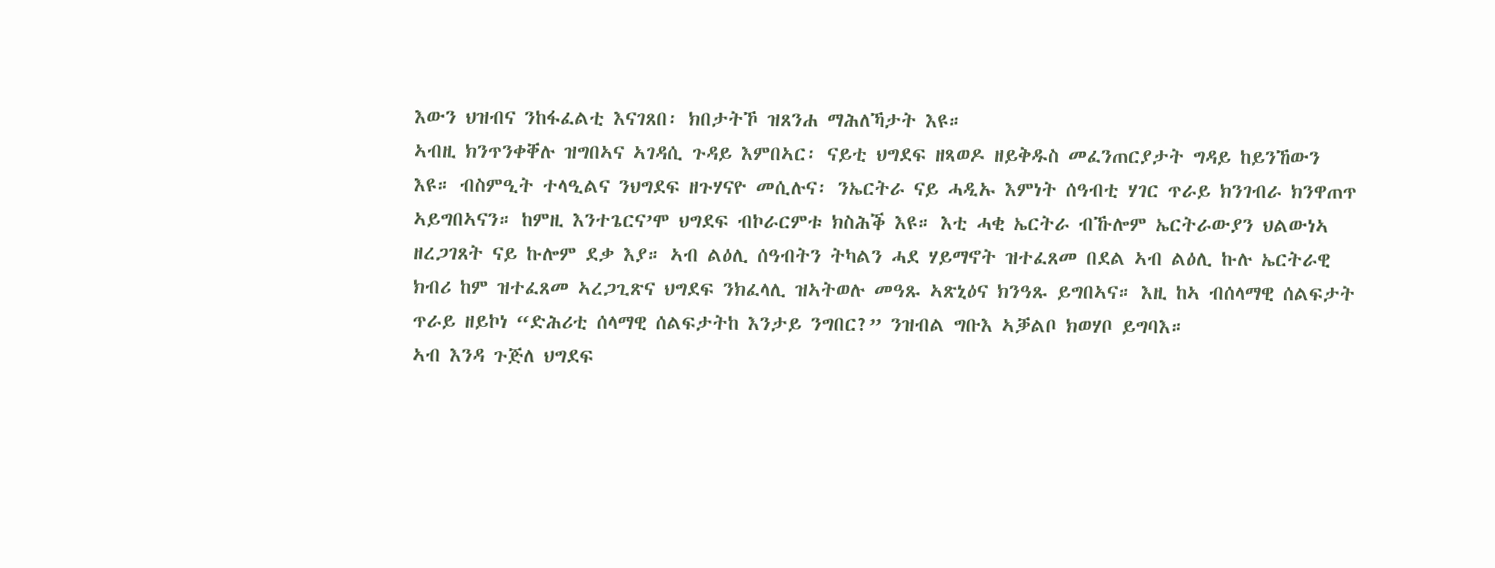እውን ህዝብና ንከፋፈልቲ እናገጸበ፡ ክበታትኾ ዝጸንሐ ማሕለኻታት እዩ።
ኣብዚ ክንጥንቀቐሉ ዝግበኣና ኣገዳሲ ጉዳይ እምበኣር፡ ናይቲ ህግደፍ ዘጻወዶ ዘይቅዱስ መፈንጠርያታት ግዳይ ከይንኸውን እዩ። ብስምዒት ተላዒልና ንህግደፍ ዘጉሃናዮ መሲሉና፡ ንኤርትራ ናይ ሓዲኡ እምነት ሰዓብቲ ሃገር ጥራይ ክንገብራ ክንዋጠጥ ኣይግበኣናን። ከምዚ እንተጌርና’ሞ ህግደፍ ብኮራርምቱ ክስሕቕ እዩ። እቲ ሓቂ ኤርትራ ብኹሎም ኤርትራውያን ህልውነኣ ዘረጋገጸት ናይ ኩሎም ደቃ እያ። ኣብ ልዕሊ ሰዓብትን ትካልን ሓደ ሃይማኖት ዝተፈጸመ በደል ኣብ ልዕሊ ኩሉ ኤርትራዊ ክብሪ ከም ዝተፈጸመ ኣረጋጊጽና ህግደፍ ንክፈላሊ ዝኣትወሉ መዓጹ ኣጽኒዕና ክንዓጹ ይግበኣና። እዚ ከኣ ብሰላማዊ ሰልፍታት ጥራይ ዘይኮነ “ድሕሪቲ ሰላማዊ ሰልፍታትከ እንታይ ንግበር?” ንዝብል ግቡእ ኣቓልቦ ክወሃቦ ይግባእ።
ኣብ እንዳ ጉጅለ ህግደፍ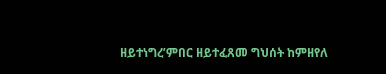ዘይተነግረ’ምበር ዘይተፈጸመ ግህሰት ከምዘየለ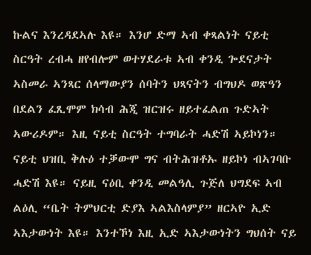ኩልና እንረዳደኣሉ እዩ። እንሆ ድማ ኣብ ቀጻልነት ናይቲ ስርዓት ረብሓ ዘየብሎም ወተሃደራቱ ኣብ ቀንዲ ጐደናታት ኣስመራ ኣንጻር ሰላማውያን ሰባትን ህጻናትን ብግህዶ ወጽዓን በደልን ፈጺሞም ክሳብ ሕጂ ዝርዝሩ ዘይተፈልጠ ጉድኣት ኣውሪዶም። እዚ ናይቲ ስርዓት ተግባራት ሓድሽ ኣይኮነን። ናይቲ ህዝቢ ቅሉዕ ተቓውሞ ግና ብትሕዝቶኡ ዘይኮነ ብኣገባቡ ሓድሽ እዩ። ናይዚ ናዕቢ ቀንዲ መልዓሊ ጉጅለ ህግደፍ ኣብ ልዕሊ “ቤት ትምህርቲ ድያእ ኣልእስላምያ” ዘርኣዮ ኢድ ኣእታውነት እዩ። እንተኾነ እዚ ኢድ ኣእታውነትን ግህሰት ናይ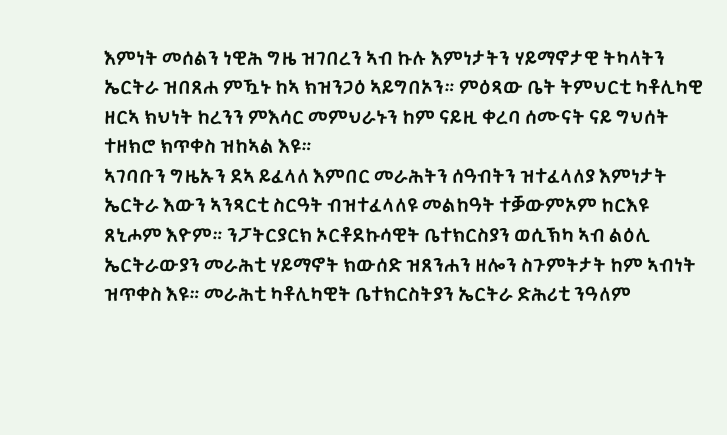እምነት መሰልን ነዊሕ ግዜ ዝገበረን ኣብ ኩሉ እምነታትን ሃይማኖታዊ ትካላትን ኤርትራ ዝበጸሐ ምዃኑ ከኣ ክዝንጋዕ ኣይግበኦን። ምዕጻው ቤት ትምህርቲ ካቶሊካዊ ዘርኣ ክህነት ከረንን ምእሳር መምህራኑን ከም ናይዚ ቀረባ ሰሙናት ናይ ግህሰት ተዘክሮ ክጥቀስ ዝከኣል እዩ።
ኣገባቡን ግዜኡን ደኣ ይፈላለ እምበር መራሕትን ሰዓብትን ዝተፈላለያ እምነታት ኤርትራ እውን ኣንጻርቲ ስርዓት ብዝተፈላለዩ መልከዓት ተቓውምኦም ከርእዩ ጸኒሖም እዮም። ንፓትርያርክ ኦርቶደኩሳዊት ቤተክርስያን ወሲኽካ ኣብ ልዕሊ ኤርትራውያን መራሕቲ ሃይማኖት ክውሰድ ዝጸንሐን ዘሎን ስጉምትታት ከም ኣብነት ዝጥቀስ እዩ። መራሕቲ ካቶሊካዊት ቤተክርስትያን ኤርትራ ድሕሪቲ ንዓለም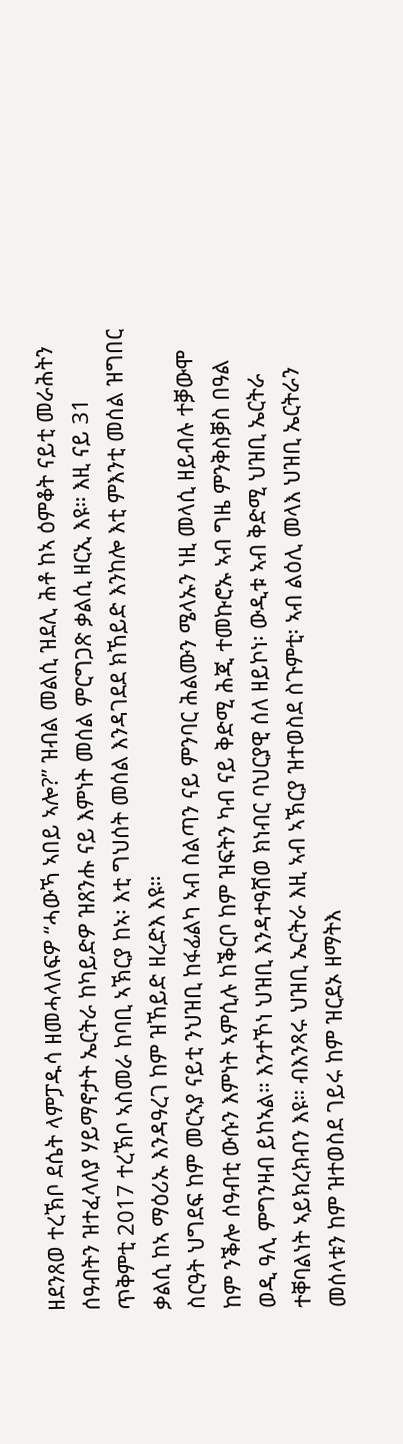ዘደንጸወ ተረኽቦ ደሴት ላምፓዱሳ ዘመሓላለፍዎ “ሓውኻ ኣበይ ኣሎ?” ዝብል መልሲ ዝደሊ ሕቶ ከኣ ዕምቆት ናይቲ መራሕትን ሰዓብትን ዝተፈላለያ ሃይማኖታት ኤርትራ ከካይድዎ ዝጸንሑ ናይ እምነት መሰል ምርግጋጽ ቃልሲ ዘርኢ እዩ። እዚ ናይ 31 ጥቅምቲ 2017 ተረኽቦ ኣስመራ ከባቢ ኣኽርያ ከኣ፡ እቲ ግህሰት መሰል እንዳገደደ ክኸይድ እንከሎ እቲ ምእንቲ መሰል ዝግበር ቃልሲ ከኣ ማዕሪኡ እንዳዓረገ ከም ዝኸይድ ዘረድእ እዩ።
ስርዓት ህግደፍ ከም መርኣያ ናይቲ ንህዝቢ ከፋፊልካ ኣብ ስልጣን ናይ ምንባር ሕልሙን ሜላኡን ነዚ መላሲ ዘይብሉ ተቓውሞ ከም ንቕሎ ሰዓብቲ ውሱን እምነት ኣምሲሉ ከቕርቦ ከም ዝፍትን ካብ ናይ ቅድሚ ሕጂ ተመኩሮኡ ኣብ ግዜ ምንቅስቓስ በዓል ወዲ ዓሊ ምግንዛብ ይከኣል። እንተኾነ ህዝቢ እንዳተዓሸወ ክነብር ባህርያዊ ሰለ ዘይኮነ፡ ውዲቱ ኣብ ቅድሚ ህዝቢ ኤርትራ ተቐባልነት ኣይክረክብን እዩ። ብእንጻሩ ህዝቢ ኤርትራ እዚ ኣብ ኣኽርያ ዝተወስደ ስጉምቲ፡ ኣብ ልዕሊ መላእ ህዝቢ ኤርትራን መሰላቱን ከም ዝተወስደ ገይሩ ከም ዝርደኦ ዘማትእ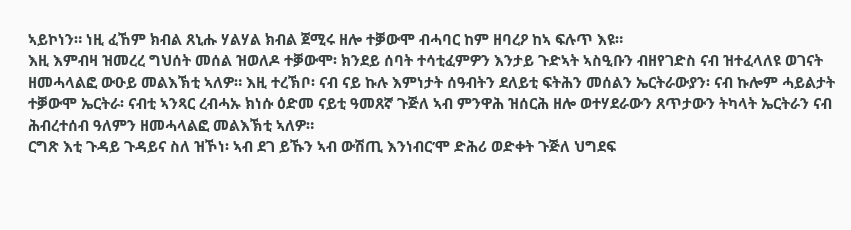ኣይኮነን። ነዚ ፈኸም ክብል ጸኒሑ ሃልሃል ክብል ጀሚሩ ዘሎ ተቓውሞ ብሓባር ከም ዘባረዖ ከኣ ፍሉጥ እዩ።
እዚ እምብዛ ዝመረረ ግህሰት መሰል ዝወለዶ ተቓውሞ፡ ክንደይ ሰባት ተሳቲፈምዎን እንታይ ጉድኣት ኣስዒቡን ብዘየገድስ ናብ ዝተፈላለዩ ወገናት ዘመሓላልፎ ውዑይ መልእኽቲ ኣለዎ። እዚ ተረኽቦ፡ ናብ ናይ ኩሉ እምነታት ሰዓብትን ደለይቲ ፍትሕን መሰልን ኤርትራውያን፡ ናብ ኩሎም ሓይልታት ተቓውሞ ኤርትራ፡ ናብቲ ኣንጻር ረብሓኡ ክነሱ ዕድመ ናይቲ ዓመጸኛ ጉጅለ ኣብ ምንዋሕ ዝሰርሕ ዘሎ ወተሃደራውን ጸጥታውን ትካላት ኤርትራን ናብ ሕብረተሰብ ዓለምን ዘመሓላልፎ መልእኽቲ ኣለዎ።
ርግጽ እቲ ጉዳይ ጉዳይና ስለ ዝኾነ፡ ኣብ ደገ ይኹን ኣብ ውሽጢ እንነብር’ሞ ድሕሪ ወድቀት ጉጅለ ህግደፍ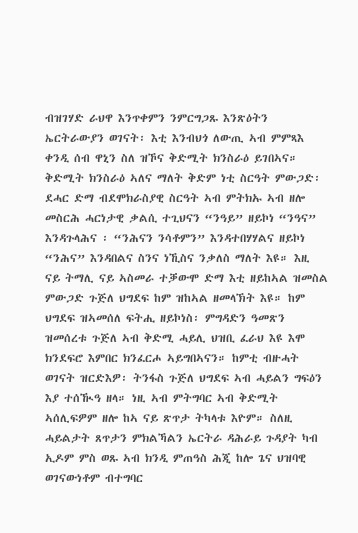ብዝገሃድ ራህዋ እንጥቀምን ንምርግጋጹ እንጽዕትን ኤርትራውያን ወገናት፡ እቲ እንብህጎ ለውጢ ኣብ ምምጻእ ቀንዲ ሰብ ዋኒን ስለ ዝኾና ቅድሚት ክንስራዕ ይገበኣና። ቅድሚት ክንስራዕ ኣለና ማለት ቅድም ነቲ ስርዓት ምውጋድ፡ ደሓር ድማ ብደሞክራስያዊ ስርዓት ኣብ ምትክኡ ኣብ ዘሎ መስርሕ ሓርነታዊ ቃልሲ ተጊህናን “ንዓይ” ዘይኮነ “ንዓና” እንዳጉላሕና ፡ “ንሕናን ንሳቶምን” እንዳተበሃሃልና ዘይኮነ “ንሕና” እንዳበልና ስንና ነኺስና ንቃለስ ማለት እዩ። እዚ ናይ ትማሊ ናይ ኣስመራ ተቓውሞ ድማ እቲ ዘይከኣል ዝመስል ምውጋድ ጉጅለ ህግደፍ ከም ዝከኣል ዘመላኽት እዩ። ከም ህግደፍ ዝኣመሰለ ፍትሒ ዘይኮነስ፡ ምግዳድን ዓመጽን ዝመሰረቱ ጉጅለ ኣብ ቅድሚ ሓይሊ ህዝቢ ፈራህ እዩ እሞ ክንደፍሮ እምበር ክንፈርሖ ኣይግበኣናን። ከምቲ ብዙሓት ወገናት ዝርድእዎ፡ ትንፋስ ጉጅለ ህግደፍ ኣብ ሓይልን ግፍዕን እያ ተሰዂዓ ዘላ። ነዚ ኣብ ምትግባር ኣብ ቅድሚት ኣሰሊፍዎም ዘሎ ከኣ ናይ ጽጥታ ትካላቱ እዮም። ስለዚ ሓይልታት ጸጥታን ምክልኻልን ኤርትራ ዳሕራይ ጉዳያት ካብ ኢዶም ምስ ወጹ ኣብ ክንዲ ምጠዓስ ሕጂ ከሎ ጌና ህዝባዊ ወገናውነቶም ብተግባር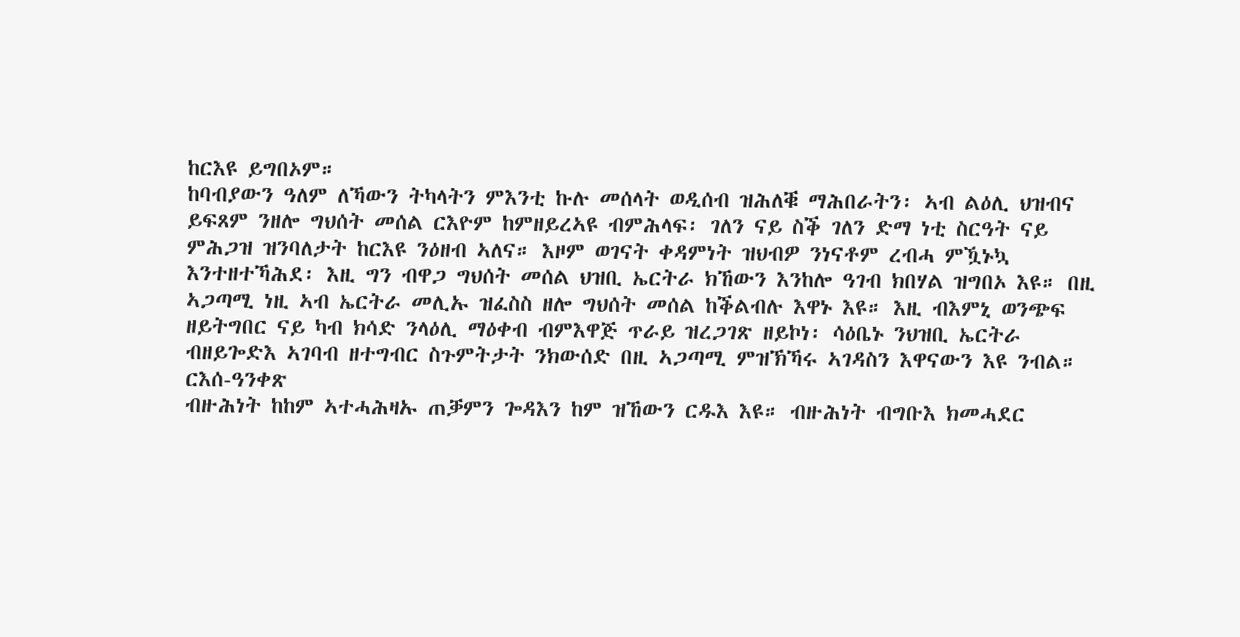ከርእዩ ይግበኦም።
ከባብያውን ዓለም ለኻውን ትካላትን ምእንቲ ኩሉ መሰላት ወዲሰብ ዝሕለቑ ማሕበራትን፡ ኣብ ልዕሊ ህዝብና ይፍጸም ንዘሎ ግህሰት መሰል ርእዮም ከምዘይረኣዩ ብምሕላፍ፡ ገለን ናይ ስቕ ገለን ድማ ነቲ ስርዓት ናይ ምሕጋዝ ዝንባለታት ከርእዩ ንዕዘብ ኣለና። እዞም ወገናት ቀዳምነት ዝህብዎ ንነናቶም ረብሓ ምዃኑኳ እንተዘተኻሕደ፡ እዚ ግን ብዋጋ ግህሰት መሰል ህዝቢ ኤርትራ ክኸውን እንከሎ ዓገብ ክበሃል ዝግበኦ እዩ። በዚ ኣጋጣሚ ነዚ ኣብ ኤርትራ መሊኡ ዝፈስስ ዘሎ ግህሰት መሰል ከቕልብሉ እዋኑ እዩ። እዚ ብእምኒ ወንጭፍ ዘይትግበር ናይ ካብ ክሳድ ንላዕሊ ማዕቀብ ብምእዋጅ ጥራይ ዝረጋገጽ ዘይኮነ፡ ሳዕቤኑ ንህዝቢ ኤርትራ ብዘይጐድእ ኣገባብ ዘተግብር ስጉምትታት ንክውሰድ በዚ ኣጋጣሚ ምዝኽኻሩ ኣገዳስን እዋናውን እዩ ንብል።
ርእሰ-ዓንቀጽ
ብዙሕነት ከከም ኣተሓሕዛኡ ጠቓምን ጐዳእን ከም ዝኸውን ርዱእ እዩ። ብዙሕነት ብግቡእ ክመሓደር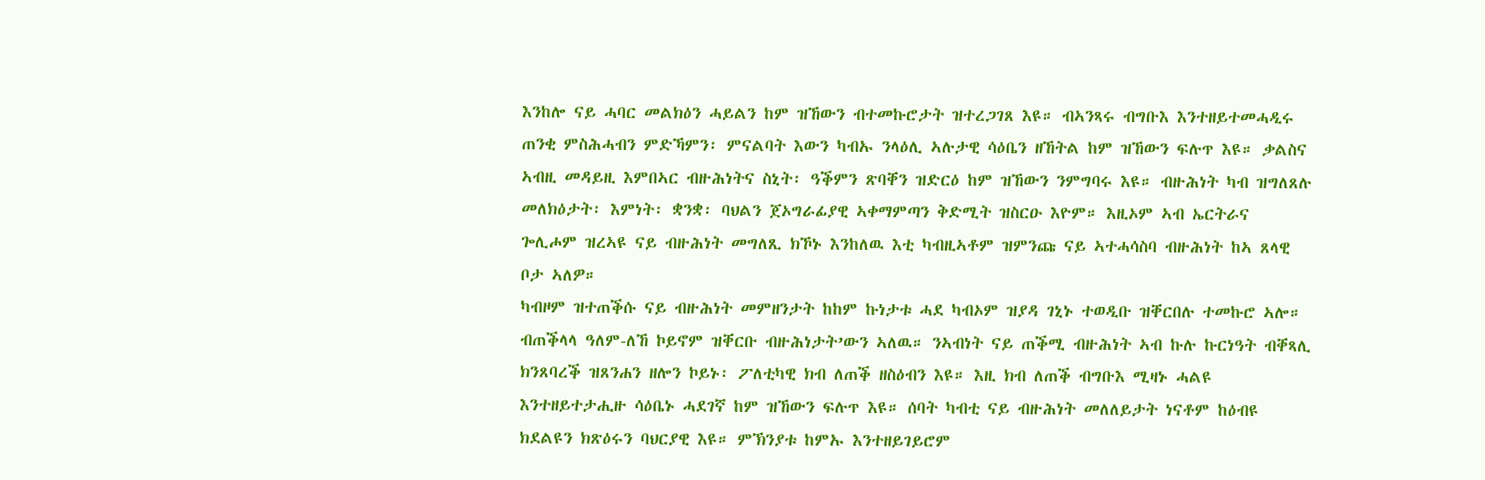እንከሎ ናይ ሓባር መልክዕን ሓይልን ከም ዝኸውን ብተመኩሮታት ዝተረጋገጸ እዩ። ብኣንጻሩ ብግቡእ እንተዘይተመሓዲሩ ጠንቂ ምስሕሓብን ምድኻምን፡ ምናልባት እውን ካብኡ ንላዕሊ ኣሉታዊ ሳዕቤን ዘኸትል ከም ዝኸውን ፍሉጥ እዩ። ቃልስና ኣብዚ መዳይዚ እምበኣር ብዙሕነትና ስኒት፡ ዓቕምን ጽባቐን ዝድርዕ ከም ዝኸውን ንምግባሩ እዩ። ብዙሕነት ካብ ዝግለጸሉ መለክዕታት፡ እምነት፡ ቋንቋ፡ ባህልን ጀኦግራፊያዊ ኣቀማምጣን ቅድሚት ዝስርዑ እዮም። እዚኦም ኣብ ኤርትራና ጐሊሖም ዝረኣዩ ናይ ብዙሕነት መግለጺ ክኾኑ እንከለዉ እቲ ካብዚኣቶም ዝምንጩ ናይ ኣተሓሳስባ ብዙሕነት ከኣ ጸላዊ ቦታ ኣለዎ።
ካብዞም ዝተጠቕሱ ናይ ብዙሕነት መምዘንታት ከከም ኩነታቱ ሓደ ካብኦም ዝያዳ ገኒኑ ተወዲቡ ዝቐርበሉ ተመኩሮ ኣሎ። ብጠቕላላ ዓለም-ለኸ ኮይኖም ዝቐርቡ ብዙሕነታት’ውን ኣለዉ። ንኣብነት ናይ ጠቕሚ ብዙሕነት ኣብ ኩሉ ኩርነዓት ብቐጻሊ ክንጸባረቕ ዝጸንሐን ዘሎን ኮይኑ፡ ፖለቲካዊ ክብ ለጠቕ ዘስዕብን እዩ። እዚ ክብ ለጠቕ ብግቡእ ሚዛኑ ሓልዩ እንተዘይተታሒዙ ሳዕቤኑ ሓደገኛ ከም ዝኸውን ፍሉጥ እዩ። ሰባት ካብቲ ናይ ብዙሕነት መለለይታት ነናቶም ከዕብዩ ክደልዩን ክጽዕሩን ባህርያዊ እዩ። ምኽንያቱ ከምኡ እንተዘይገይሮም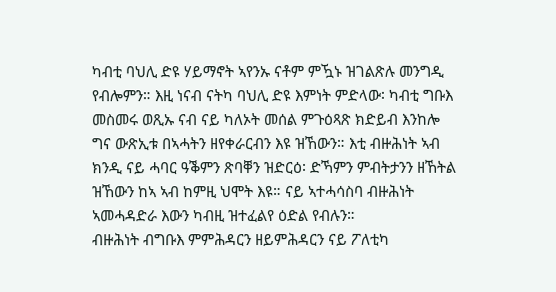ካብቲ ባህሊ ድዩ ሃይማኖት ኣየንኡ ናቶም ምዃኑ ዝገልጽሉ መንግዲ የብሎምን። እዚ ነናብ ናትካ ባህሊ ድዩ እምነት ምድላው፡ ካብቲ ግቡእ መስመሩ ወጺኡ ናብ ናይ ካለኦት መሰል ምጉዕጻጽ ክድይብ እንከሎ ግና ውጽኢቱ በኣሓትን ዘየቀራርብን እዩ ዝኸውን። እቲ ብዙሕነት ኣብ ክንዲ ናይ ሓባር ዓቕምን ጽባቐን ዝድርዕ፡ ድኻምን ምብትታንን ዘኸትል ዝኸውን ከኣ ኣብ ከምዚ ህሞት እዩ። ናይ ኣተሓሳስባ ብዙሕነት ኣመሓዳድራ እውን ካብዚ ዝተፈልየ ዕድል የብሉን።
ብዙሕነት ብግቡእ ምምሕዳርን ዘይምሕዳርን ናይ ፖለቲካ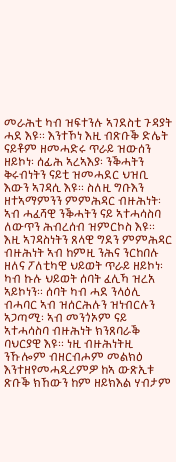መራሕቲ ካብ ዝፍተንሉ ኣገደስቲ ጉዳያት ሓደ እዩ። እንተኾነ እዚ ብጽቡቕ ድሌት ናይቶም ዘመሓድሩ ጥራይ ዝውሰን ዘይኮነ፡ ሰፊሕ ኣረኣእያ፡ ንቕሓትን ቅሩብነትን ናይቲ ዝመሓደር ህዝቢ እውን ኣገዳሲ እዩ። ስለዚ ግቡእን ዘተኣማምንን ምምሕዳር ብዙሕነት፡ ኣብ ሓፈሻዊ ንቕሓትን ናይ ኣተሓሳስባ ለውጥን ሕብረሰብ ዝምርኮስ እዩ። እዚ ኣገዳስነትን ጸላዊ ግደን ምምሕዳር ብዙሕነት ኣብ ከምዚ ንሕና ንርከበሉ ዘለና ፖለቲካዊ ህይወት ጥራይ ዘይኮነ፡ ካብ ኩሉ ህይወት ሰባት ፈሊኻ ዝረአ ኣይኮነን። ሰባት ካብ ሓደ ንላዕሊ ብሓባር ኣብ ዝሰርሕሉን ዝነብርሉን ኣጋጣሚ፡ ኣብ መንጎኦም ናይ ኣተሓሳስባ ብዙሕነት ክንጸባራቕ ባህርያዊ እዩ። ነዚ ብዙሕነትዚ ንኹሎም ብዘርብሖም መልክዕ እንተዘየመሓዲረምዎ ከኣ ውጽኢቱ ጽቡቕ ክኸውን ከም ዘይክእል ሃብታም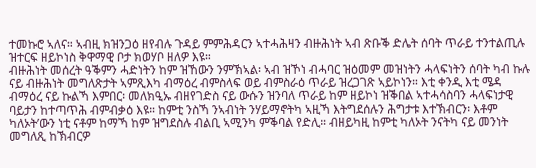ተመኩሮ ኣለና። ኣብዚ ክዝንጋዕ ዘየብሉ ጉዳይ ምምሕዳርን ኣተሓሕዛን ብዙሕነት ኣብ ጽቡቕ ድሌት ሰባት ጥራይ ተንተልጢሉ ዝተርፍ ዘይኮነስ ቅዋማዊ ቦታ ክወሃቦ ዘለዎ እዩ።
ብዙሕነት መሰረት ዓቕምን ሓድነትን ከም ዝኸውን ንምኽኣል፡ ኣብ ዝኾነ ብሓባር ዝዕመም መዝነትን ሓላፍነትን ሰባት ካብ ኩሉ ናይ ብዙሕነት መግለጽታት ኣምጺእካ ብማዕረ ብምስላፍ ወይ ብምስራዕ ጥራይ ዝረጋገጽ ኣይኮነን። እቲ ቀንዲ እቲ ሜዳ ብማዕረ ናይ ኩልኻ እምበር፡ መለክዒኡ ብዘየገድስ ናይ ውሱን ዝንባለ ጥራይ ከም ዘይኮነ ዝቕበል ኣተሓሳስባን ሓላፍነታዊ ባይታን ከተጣጥሕ ብምብቃዕ እዩ። ከምቲ ንስኻ ንኣብነት ንሃይማኖትካ ኣዚኻ እትግደሰሉን ሕግታቱ እተኽብርን፡ እቶም ካለኦት’ውን ነቲ ናቶም ከማኻ ከም ዝግደስሉ ብልቢ ኣሚንካ ምቕባል የድሊ። ብዘይካዚ ከምቲ ካለኦት ንናትካ ናይ መንነት መግለጺ ከኽብርዎ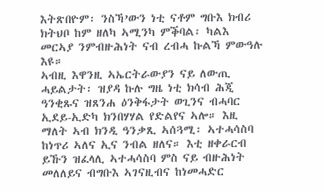እትጽበዮም፡ ንስኻ’ውን ነቲ ናቶም ግቡእ ክብሪ ክትህቦ ከም ዘለካ ኣሚንካ ምቕባል፡ ካልእ መርኣያ ንምብዙሕነት ናብ ረብሓ ኩልኻ ምውዓሉ እዩ።
ኣብዚ እዋንዚ ኣኤርትራውያን ናይ ለውጢ ሓይልታት፡ ዝያዳ ኩሉ ግዜ ነቲ ክሳብ ሕጂ ዓንቂጹና ዝጸንሐ ዕንቅፋታት ወጊንና ብሓባር ኢደይ-ኢድካ ክንበሃሃል የድልየና ኣሎ። እዚ ማለት ኣብ ክንዲ ዓንቃጺ ኣሰጓሚ፡ ኣተሓሳስባ ከነጥሪ ኣለና ኢና ንብል ዘለና። እቲ ዘቀራርብ ይኹን ዝፈላሊ ኣተሓሳስባ ምስ ናይ ብዙሕነት መለለይና ብግቡእ ኣገናዚብና ከነመሓድር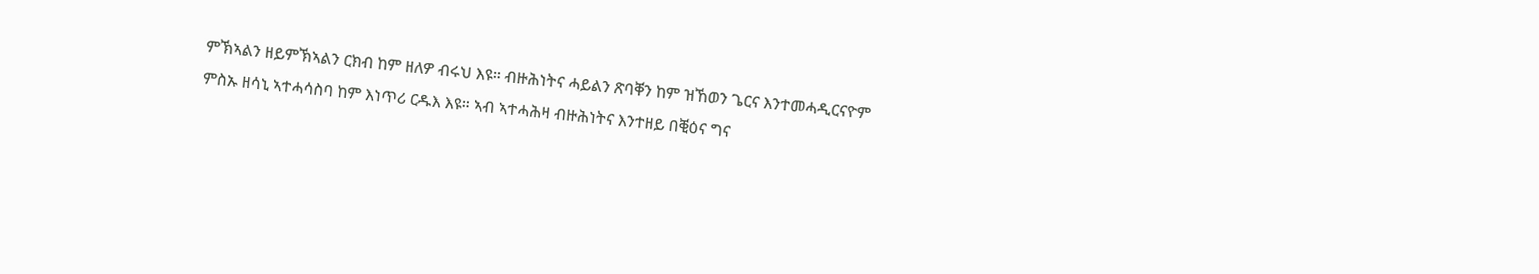ምኽኣልን ዘይምኽኣልን ርክብ ከም ዘለዎ ብሩህ እዩ። ብዙሕነትና ሓይልን ጽባቐን ከም ዝኸወን ጌርና እንተመሓዲርናዮም ምስኡ ዘሳኒ ኣተሓሳስባ ከም እነጥሪ ርዱእ እዩ። ኣብ ኣተሓሕዛ ብዙሕነትና እንተዘይ በቒዕና ግና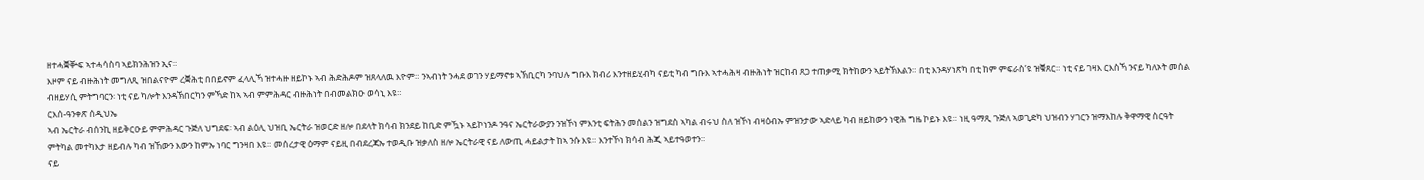ዘተሓቛቝፍ ኣተሓሳስባ ኣይክንሕዝን ኢና።
እዞም ናይ ብዙሕነት መግለጺ ዝበልናዮም ረቛሕቲ በበይኖም ፈላሊኻ ዝተሓዙ ዘይኮኑ ኣብ ሕድሕዶም ዝጸላለዉ እዮም። ንኣብነት ንሓደ ወገን ሃይማኖቱ ኣኽቢርካ ንባህሉ ግቡእ ክብሪ እንተዘይሂብካ ናይቲ ካብ ግቡእ ኣተሓሕዛ ብዙሕነት ዝርከብ ጸጋ ተጠቃሚ ክትከውን ኣይትኽእልን። በቲ እንዳሃነጽካ በቲ ከም ምፍራስ’ዩ ዝቑጸር። ነቲ ናይ ገዛእ ርእስኻ ንናይ ካለኦት መሰል ብዘይሃሲ ምትግባርን፡ ነቲ ናይ ካሎት እንዳኽበርካን ምኻድ ከኣ ኣብ ምምሕዳር ብዙሕነት በብመልክዑ ወሳኒ እዩ።
ርእሰ-ዓንቀጽ ሰዲህኤ
ኣብ ኤርትራ ብሰንኪ ዘይቅርዑይ ምምሕዳር ጉጅለ ህግደፍ፡ ኣብ ልዕሊ ህዝቢ ኤርትራ ዝወርድ ዘሎ በደላት ክሳብ ክንደይ ከቢድ ምዃኑ ኣይኮነንዶ ንዓና ኤርትራውያን ንዝኾነ ምእንቲ ፍትሕን መሰልን ዝግደስ ኣካል ብሩህ ስለ ዝኾነ ብዛዕብኡ ምዝንታው ኣድላይ ካብ ዘይከውን ነዊሕ ግዜ ኮይኑ እዩ። ነዚ ዓማጺ ጉጅለ ኣወጊድካ ህዝብን ሃገርን ዝማእከሉ ቅዋማዊ ስርዓት ምትካል መተካእታ ዘይብሉ ካብ ዝኸውን እውን ከምኡ ነባር ግንዛበ እዩ። መሰረታዊ ዕማም ናይዚ በብደረጃኡ ተወዲቡ ዝቃለስ ዘሎ ኤርትራዊ ናይ ለውጢ ሓይልታት ከኣ ንሱ እዩ። እንተኾነ ክሳብ ሕጂ ኣይተዓወተን።
ናይ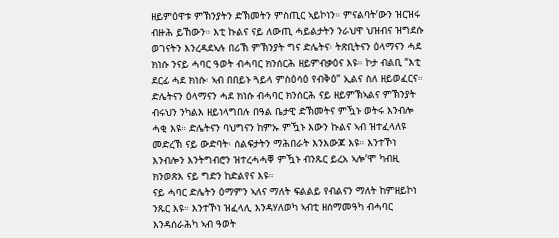ዘይምዕዋቱ ምኽንያትን ድኽመትን ምስጢር ኣይኮነን። ምናልባት’ውን ዝርዝሩ ብዙሕ ይኸውን። እቲ ኩልና ናይ ለውጢ ሓይልታትን ንራህዋ ህዝብና ዝግደሱ ወገናትን እንረዳደኣሉ በሪኽ ምኽንያት ግና ድሌትና፡ ትጽቢትናን ዕላማናን ሓደ ክነሱ ንናይ ሓባር ዓወት ብሓባር ክንሰርሕ ዘይምብቃዕና እዩ። ኮታ ብልቢ “እቲ ደርፊ ሓደ ክነሱ፡ ኣብ በበይኑ ጓይላ ምስዕሳዕ የብቅዕ” ኢልና ስለ ዘይወፈርና። ድሌትናን ዕላማናን ሓደ ክነሱ ብሓባር ክንሰርሕ ናይ ዘይምኽኣልና ምኽንያት ብሩህን ንካልእ ዘይነላግበሉ በዓል ቤታዊ ድኽመትና ምዃኑ ወትሩ እንብሎ ሓቂ እዩ። ድሌትናን ባህግናን ከምኡ ምዃኑ እውን ኩልና ኣብ ዝተፈላለዩ መድረኽ ናይ ውድባት፡ ሰልፍታትን ማሕበራት እንእውጆ እዩ። እንተኾነ እንብሎን እንትግብሮን ዝተረሓሓቐ ምዃኑ ብንጹር ይረአ ኣሎ’ሞ ካብዚ ክንወጽእ ናይ ግድን ከድልየና እዩ።
ናይ ሓባር ድሌትን ዕማምን ኣለና ማለት ፍልልይ የብልናን ማለት ከምዘይኮነ ንጹር እዩ። እንተኾነ ዝፈላሊ እንዳሃለወካ ኣብቲ ዘሰማመዓካ ብሓባር እንዳሰራሕካ ኣብ ዓወት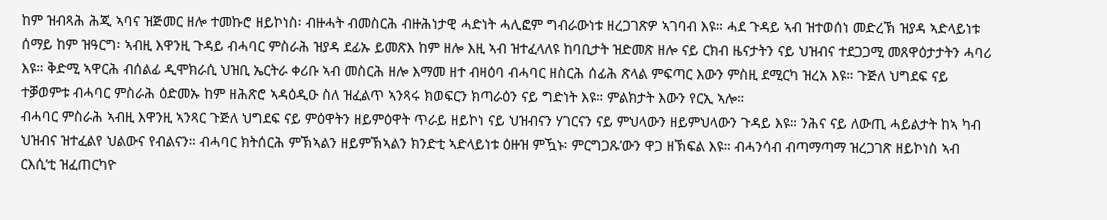ከም ዝብጻሕ ሕጂ ኣባና ዝጅመር ዘሎ ተመኩሮ ዘይኮነስ፡ ብዙሓት ብመስርሕ ብዙሕነታዊ ሓድነት ሓሊፎም ግብራውነቱ ዘረጋገጽዎ ኣገባብ እዩ። ሓደ ጉዳይ ኣብ ዝተወሰነ መድረኽ ዝያዳ ኣድላይነቱ ሰማይ ከም ዝዓርግ፡ ኣብዚ እዋንዚ ጉዳይ ብሓባር ምስራሕ ዝያዳ ደፊኡ ይመጽእ ከም ዘሎ እዚ ኣብ ዝተፈላለዩ ከባቢታት ዝድመጽ ዘሎ ናይ ርክብ ዜናታትን ናይ ህዝብና ተደጋጋሚ መጸዋዕታታትን ሓባሪ እዩ። ቅድሚ ኣዋርሕ ብሰልፊ ዲሞክራሲ ህዝቢ ኤርትራ ቀሪቡ ኣብ መስርሕ ዘሎ እማመ ዘተ ብዛዕባ ብሓባር ዘስርሕ ሰፊሕ ጽላል ምፍጣር እውን ምስዚ ደሚርካ ዝረአ እዩ። ጉጅለ ህግደፍ ናይ ተቓወምቱ ብሓባር ምስራሕ ዕድመኡ ከም ዘሕጽሮ ኣዳዕዲዑ ስለ ዝፈልጥ ኣንጻሩ ክወፍርን ክጣራዕን ናይ ግድነት እዩ። ምልክታት እውን የርኢ ኣሎ።
ብሓባር ምስራሕ ኣብዚ እዋንዚ ኣንጻር ጉጅለ ህግደፍ ናይ ምዕዋትን ዘይምዕዋት ጥራይ ዘይኮነ ናይ ህዝብናን ሃገርናን ናይ ምህላውን ዘይምህላውን ጉዳይ እዩ። ንሕና ናይ ለውጢ ሓይልታት ከኣ ካብ ህዝብና ዝተፈልየ ህልውና የብልናን። ብሓባር ክትሰርሕ ምኽኣልን ዘይምኽኣልን ክንድቲ ኣድላይነቱ ዕዙዝ ምዃኑ፡ ምርግጋጹ’ውን ዋጋ ዘኽፍል እዩ። ብሓንሳብ ብጣማጣማ ዝረጋገጽ ዘይኮነስ ኣብ ርእሲ’ቲ ዝፈጠርካዮ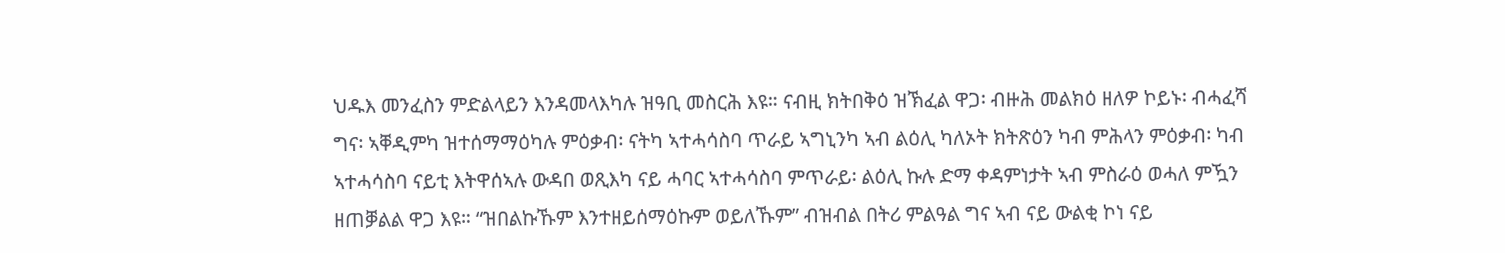ህዱእ መንፈስን ምድልላይን እንዳመላእካሉ ዝዓቢ መስርሕ እዩ። ናብዚ ክትበቅዕ ዝኽፈል ዋጋ፡ ብዙሕ መልክዕ ዘለዎ ኮይኑ፡ ብሓፈሻ ግና፡ ኣቐዲምካ ዝተሰማማዕካሉ ምዕቃብ፡ ናትካ ኣተሓሳስባ ጥራይ ኣግኒንካ ኣብ ልዕሊ ካለኦት ክትጽዕን ካብ ምሕላን ምዕቃብ፡ ካብ ኣተሓሳስባ ናይቲ እትዋሰኣሉ ውዳበ ወጺእካ ናይ ሓባር ኣተሓሳስባ ምጥራይ፡ ልዕሊ ኩሉ ድማ ቀዳምነታት ኣብ ምስራዕ ወሓለ ምዃን ዘጠቓልል ዋጋ እዩ። “ዝበልኩኹም እንተዘይሰማዕኩም ወይለኹም” ብዝብል በትሪ ምልዓል ግና ኣብ ናይ ውልቂ ኮነ ናይ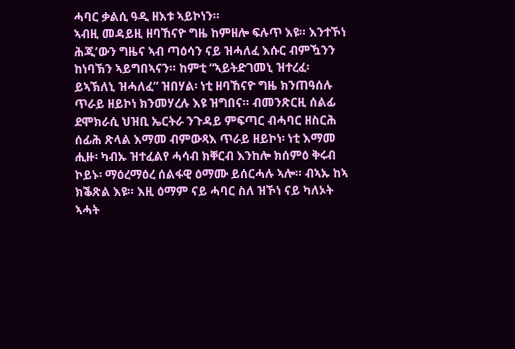ሓባር ቃልሲ ዓዲ ዘእቱ ኣይኮነን።
ኣብዚ መዳይዚ ዘባኸናዮ ግዜ ከምዘሎ ፍሉጥ እዩ። እንተኾነ ሕጂ’ውን ግዜና ኣብ ጣዕሳን ናይ ዝሓለፈ እሱር ብምዃንን ከነባኽን ኣይግበኣናን። ከምቲ “ኣይትድገመኒ ዝተረፈ፡ ይኣኽለኒ ዝሓለፈ” ዝበሃል፡ ነቲ ዘባኸናዮ ግዜ ክንጠዓሰሉ ጥራይ ዘይኮነ ክንመሃረሉ እዩ ዝግበና። ብመንጽርዚ ሰልፊ ደሞክራሲ ህዝቢ ኤርትራ ንጉዳይ ምፍጣር ብሓባር ዘስርሕ ሰፊሕ ጽላል እማመ ብምውጻእ ጥራይ ዘይኮነ፡ ነቲ እማመ ሒዙ፡ ካብኡ ዝተፈልየ ሓሳብ ክቐርብ እንከሎ ክሰምዕ ቅሩብ ኮይኑ፡ ማዕረማዕረ ሰልፋዊ ዕማሙ ይሰርሓሉ ኣሎ። ብኣኡ ከኣ ክቕጽል እዩ። እዚ ዕማም ናይ ሓባር ስለ ዝኾነ ናይ ካለኦት ኣሓት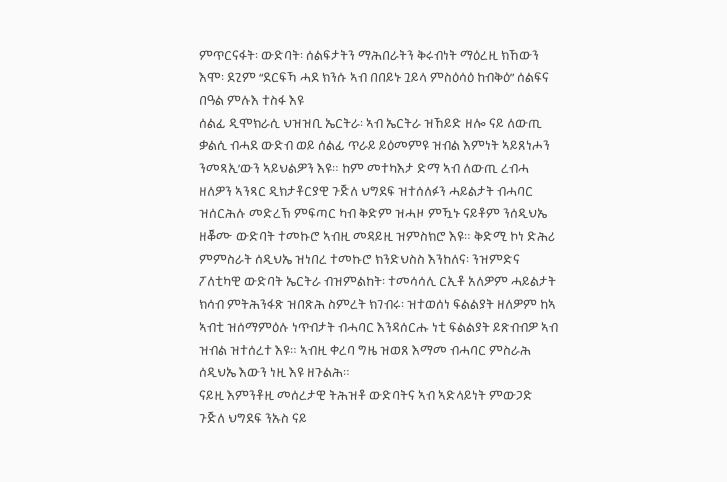ምጥርናፋት፡ ውድባት፡ ሰልፍታትን ማሕበራትን ቅሩብነት ማዕረዚ ክኸውን እሞ፡ ደጊም “ደርፍኻ ሓደ ክንሱ ኣብ በበይኑ ጓይላ ምስዕሳዕ ከብቅዕ” ሰልፍና በዓል ምሉእ ተስፋ እዩ
ሰልፊ ዲሞክራሲ ህዝዝቢ ኤርትራ፡ ኣብ ኤርትራ ዝኸይድ ዘሎ ናይ ለውጢ ቃልሲ ብሓደ ውድብ ወይ ሰልፊ ጥራይ ይዕመምዩ ዝብል እምነት ኣይጸነሖን ንመጻኢ’ውን ኣይህልዎን እዩ። ከም መተካእታ ድማ ኣብ ለውጢ ረብሓ ዘለዎን ኣንጻር ዲክታቶርያዊ ጉጅለ ህግደፍ ዝተሰለፉን ሓይልታት ብሓባር ዝሰርሕሉ መድረኽ ምፍጣር ካብ ቅድም ዝሓዞ ምዃኑ ናይቶም ንሰዲህኤ ዘቖሙ ውድባት ተመኩሮ ኣብዚ መዳይዚ ዝምስክሮ እዩ። ቅድሚ ኮነ ድሕሪ ምምስራት ሰዲህኤ ዝነበረ ተመኩሮ ክንድህስስ እንከለና፡ ንዝምድና ፖለቲካዊ ውድባት ኤርትራ ብዝምልከት፡ ተመሳሳሊ ርኢቶ አለዎም ሓይልታት ክሳብ ምትሕንፋጽ ዝበጽሕ ስምረት ክገብሩ፡ ዝተወሰነ ፍልልያት ዘለዎም ከኣ ኣብቲ ዝሰማምዕሉ ነጥብታት ብሓባር እንዳሰርሑ ነቲ ፍልልያት ይጽብብዎ ኣብ ዝብል ዝተሰረተ እዩ። ኣብዚ ቀረባ ግዜ ዝወጸ እማመ ብሓባር ምስራሕ ሰዲህኤ እውን ነዚ እዩ ዘጉልሕ።
ናይዚ እምንቶዚ መሰረታዊ ትሕዝቶ ውድባትና ኣብ ኣድላይነት ምውጋድ ጉጅለ ህግደፍ ንኡስ ናይ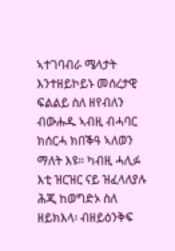ኣተገባብራ ሜላታት እንተዘይኮይኑ መሰረታዊ ፍልልይ ስለ ዘየብለን ብውሑዱ ኣብዚ ብሓባር ክሰርሓ ክበቕዓ ኣለወን ማለት እዩ። ካብዚ ሓሊፉ እቲ ዝርዝር ናይ ዝፈላለያሉ ሕጂ ከወግድኦ ስለ ዘይክእላ፡ ብዘይዕንቅፍ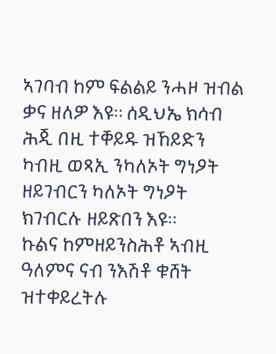ኣገባብ ከም ፍልልይ ንሓዞ ዝብል ቃና ዘለዎ እዩ። ሰዲህኤ ክሳብ ሕጂ በዚ ተቐይዱ ዝኸይድን ካብዚ ወጻኢ ንካለኦት ግነዖት ዘይገብርን ካለኦት ግነዖት ክገብርሉ ዘይጽበን እዩ።
ኩልና ከምዘይንስሕቶ ኣብዚ ዓለምና ናብ ንእሽቶ ቁሸት ዝተቀይረትሉ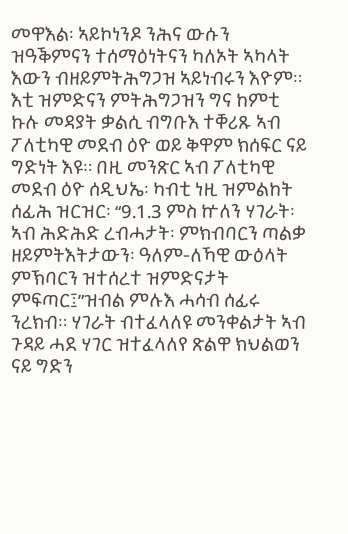መዋእል፡ ኣይኮነንዶ ንሕና ውሱን ዝዓቕምናን ተሰማዕነትናን ካለኦት ኣካላት እውን ብዘይምትሕግጋዝ ኣይነብሩን እዮም። እቲ ዝምድናን ምትሕግጋዝን ግና ከምቲ ኩሉ መዳያት ቃልሲ ብግቡእ ተቐሪጹ ኣብ ፖለቲካዊ መደብ ዕዮ ወይ ቅዋም ክሰፍር ናይ ግድነት እዩ። በዚ መንጽር ኣብ ፖለቲካዊ መደብ ዕዮ ሰዲህኤ፡ ካብቲ ነዚ ዝምልከት ሰፊሕ ዝርዝር፡ “9.1.3 ምስ ኵለን ሃገራት፡ ኣብ ሕድሕድ ረብሓታት፡ ምክብባርን ጣልቃ ዘይምትእትታውን፡ ዓለም-ለኻዊ ውዕላት ምኽባርን ዝተሰረተ ዝምድናታት ምፍጣር፤”ዝብል ምሉእ ሓሳብ ሰፊሩ ንረክብ። ሃገራት ብተፈላለዩ መንቀልታት ኣብ ጉዳይ ሓደ ሃገር ዝተፈላለየ ጽልዋ ክህልወን ናይ ግድን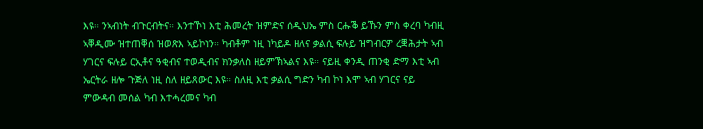እዩ። ንኣብነት ብጉርብትና። እንተኾነ እቲ ሕመረት ዝምድና ሰዲህኤ ምስ ርሑቕ ይኹን ምስ ቀረባ ካብዚ ኣቐዲሙ ዝተጠቐሰ ዝወጽእ ኣይኮነን። ካብቶም ነዚ ነካይዶ ዘለና ቃልሲ ፍሉይ ዝግብርዎ ረቛሕታት ኣብ ሃገርና ፍሉይ ርኢቶና ዓቂብና ተወዲብና ክንቃለስ ዘይምኽኣልና እዩ። ናይዚ ቀንዲ ጠንቂ ድማ እቲ ኣብ ኤርትራ ዘሎ ጉጅለ ነዚ ስለ ዘይጸውር እዩ። ስለዚ እቲ ቃልሲ ግድን ካብ ኮነ እሞ ኣብ ሃገርና ናይ ምውዳብ መሰል ካብ እተሓረመና ካብ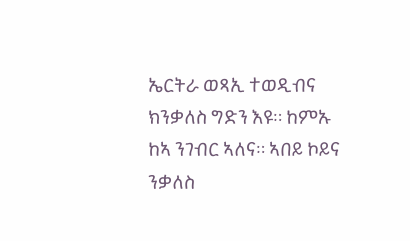ኤርትራ ወጻኢ ተወዲብና ክንቃለስ ግድን እዩ። ከምኡ ከኣ ንገብር ኣለና። ኣበይ ኮይና ንቃለስ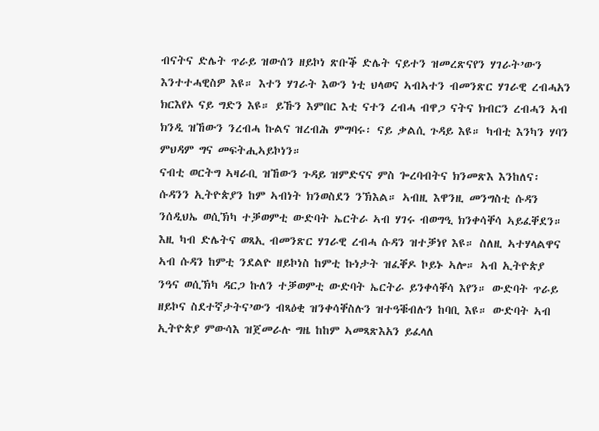ብናትና ድሌት ጥራይ ዝውሰን ዘይኮነ ጽቡቕ ድሌት ናይተን ዝመረጽናየን ሃገራት’ውን እንተተሓዊስዎ እዩ። እተን ሃገራት እውን ነቲ ህላወና ኣብኣተን ብመንጽር ሃገራዊ ረብሓአን ክርእየኦ ናይ ግድን እዩ። ይኹን እምበር እቲ ናተን ረብሓ ብዋጋ ናትና ክብርን ረብሓን ኣብ ክንዲ ዝኸውን ንረብሓ ኩልና ዝረብሕ ምግባሩ፡ ናይ ቃልሲ ጉዳይ እዩ። ካብቲ እንካን ሃባን ምህዳም ግና መፍትሒኣይኮነን።
ናብቲ ወርትግ ኣዛራቢ ዝኸውን ጉዳይ ዝምድናና ምስ ጐረባብትና ክንመጽእ እንከለና፡ ሱዳንን ኢትዮጵያን ከም ኣብነት ክንወስደን ንኽእል። ኣብዚ እዋንዚ መንግስቲ ሱዳን ንሰዲህኤ ወሲኽካ ተቓወምቲ ውድባት ኤርትራ ኣብ ሃገሩ ብወግዒ ክንቀሳቐሳ ኣይፈቐደን። እዚ ካብ ድሌትና ወጻኢ ብመንጽር ሃገራዊ ረብሓ ሱዳን ዝተቓነየ እዩ። ስለዚ ኣተሃላልዋና ኣብ ሱዳን ከምቲ ንደልዮ ዘይኮነስ ከምቲ ኩነታት ዝፈቐዶ ኮይኑ ኣሎ። ኣብ ኢትዮጵያ ንዓና ወሲኽካ ዳርጋ ኩለን ተቓወምቲ ውድባት ኤርትራ ይንቀሳቐሳ እየን። ውድባት ጥራይ ዘይኮና ስደተኛታትና’ውን ብጻዕቂ ዝንቀሳቐስሉን ዝተዓቑብሉን ከባቢ እዩ። ውድባት ኣብ ኢትዮጵያ ምውሳእ ዝጀመራሉ ግዜ ከከም ኣመጻጽእአን ይፈላለ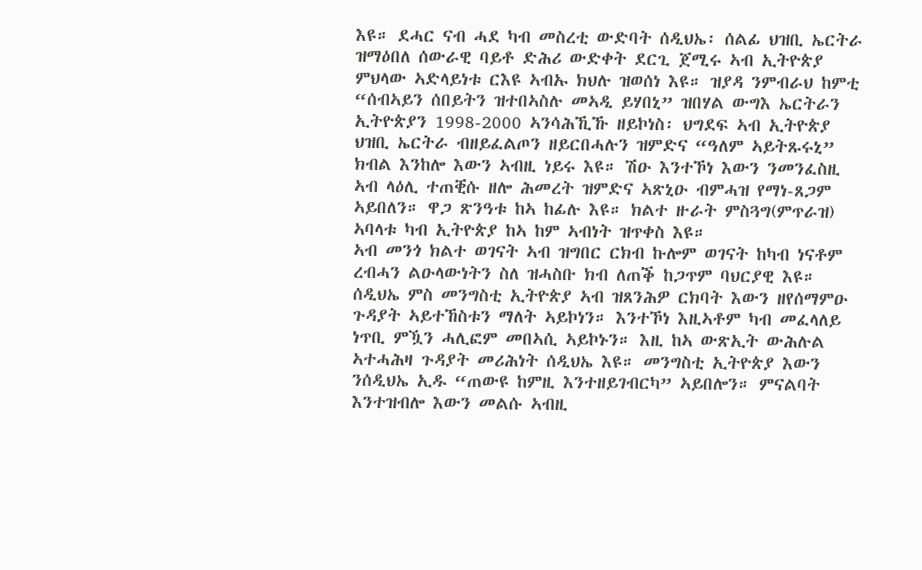እዩ። ደሓር ናብ ሓደ ካብ መስረቲ ውድባት ሰዲህኤ፡ ሰልፊ ህዝቢ ኤርትራ ዝማዕበለ ሰውራዊ ባይቶ ድሕሪ ውድቀት ደርጊ ጀሚሩ ኣብ ኢትዮጵያ ምህላው ኣድላይነቱ ርእዩ ኣብኡ ክህሉ ዝወሰነ እዩ። ዝያዳ ንምብራህ ከምቲ “ሰብኣይን ሰበይትን ዝተበኣስሉ መኣዲ ይሃበኒ” ዝበሃል ውግእ ኤርትራን ኢትዮጵያን 1998-2000 ኣንሳሕኺኹ ዘይኮነስ፡ ህግደፍ ኣብ ኢትዮጵያ ህዝቢ ኤርትራ ብዘይፈልጦን ዘይርበሓሉን ዝምድና “ዓለም ኣይትጹሩኒ” ክብል እንከሎ እውን ኣብዚ ነይሩ እዩ። ሽዑ እንተኾነ እውን ንመንፈስዚ ኣብ ላዕሊ ተጠቒሱ ዘሎ ሕመረት ዝምድና ኣጽኒዑ ብምሓዝ የማነ-ጸጋም ኣይበለን። ዋጋ ጽንዓቱ ከኣ ከፊሉ እዩ። ክልተ ዙራት ምስጓግ(ምጥራዝ) ኣባላቱ ካብ ኢትዮጵያ ከኣ ከም ኣብነት ዝጥቀስ እዩ።
ኣብ መንጎ ክልተ ወገናት ኣብ ዝግበር ርክብ ኩሎም ወገናት ከካብ ነናቶም ረብሓን ልዑላውነትን ስለ ዝሓስቡ ክብ ለጠቕ ከጋጥም ባህርያዊ እዩ። ሰዲህኤ ምስ መንግስቲ ኢትዮጵያ ኣብ ዝጸንሕዎ ርክባት እውን ዘየሰማምዑ ጉዳያት ኣይተኸስቱን ማለት ኣይኮነን። እንተኾነ እዚኣቶም ካብ መፈላለይ ነጥቢ ምዃን ሓሊፎም መበኣሲ ኣይኮኑን። እዚ ከኣ ውጽኢት ውሕሉል ኣተሓሕዛ ጉዳያት መሪሕነት ሰዲህኤ እዩ። መንግስቲ ኢትዮጵያ እውን ንሰዲህኤ ኢዱ “ጠውዩ ከምዚ እንተዘይገብርካ” ኣይበሎን። ምናልባት እንተዝብሎ እውን መልሱ ኣብዚ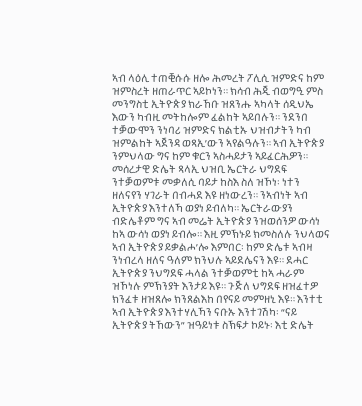ኣብ ላዕሊ ተጠቒሱሱ ዘሎ ሕመረት ፖሊሲ ዝምድና ከም ዝምስረት ዘጠራጥር ኣይኮነን። ክሳብ ሕጂ ብወግዒ ምስ መንግስቲ ኢትዮጵያ ክራኸቡ ዝጸንሑ ኣካላት ሰዲህኤ እውን ካብዚ መትከሎም ፈልከት ኣይበሉን። ንደንበ ተቓውሞን ንነባሪ ዝምድና ክልቲኡ ህዝብታትን ካብ ዝምልከት ኣጀንዳ ወጻኢ’ውን ኣየልዓሉን። ኣብ ኢትዮጵያ ንምህላው ግና ከም ቁርን ኣስሓይታን ኣይፈርሕዎን።
መሰረታዊ ድሌት ጻላኢ ህዝቢ ኤርትራ ህግደፍ ንተቓወምቱ መቃለሲ ባይታ ከስእ ስለ ዝኾነ፡ ነተን ዘለናየን ሃገራት በብሓደ እዩ ዘነውረን። ንኣብነት ኣብ ኢትዮጵያ እንተለኻ ወያነ ይብለካ። ኤርትራውያን ብድሌቶም ግና ኣብ መሬት ኢትዮጵያ ንዝወሰንዎ ውሳነ ከኣ ውሳነ ወያነ ይብሎ። እዚ ምኽኑይ ክመስለሉ ንህላወና ኣብ ኢትዮጵያ ይቃልሖ’ሎ እምበር፡ ከም ድሌቱ ኣብዛ ንነብረላ ዘለና ዓለም ክንህሉ ኣይደሌናን እዩ። ደሓር ኢትዮጵያ ንህግደፍ ሓላል ንተቓወምቲ ከኣ ሓራም ዝኾነሉ ምኽንያት እንታይ እዩ። ጉጅለ ህግደፍ ዘዝፈተዎ ክንፈቱ ዘዝጸሎ ክንጸልእከ በየናይ መምዘኒ እዩ። እንተቲ ኣብ ኢትዮጵያ እንተሃሊኻን ናቡኡ እንተገሽካ፡ “ናይ ኢትዮጵያ ትኸውን” ዝዓይነቱ ስኽፍታ ኮይኑ፡ እቲ ድሌት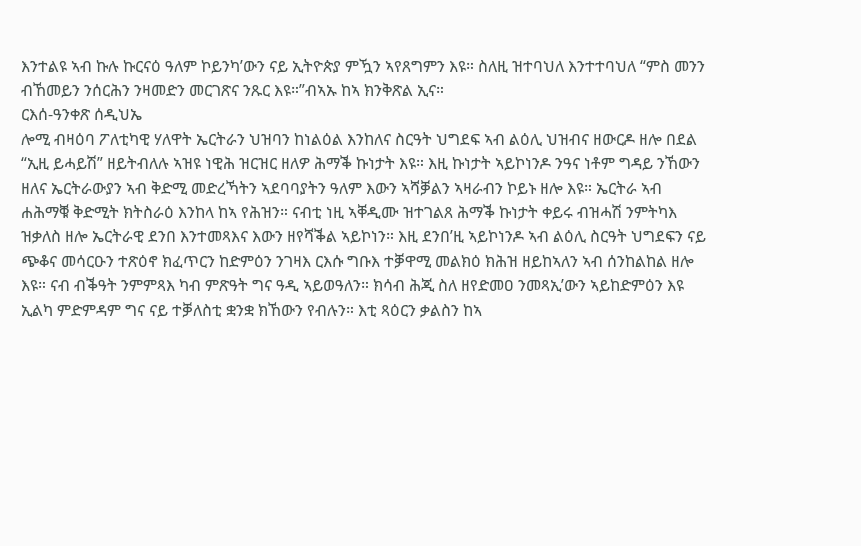እንተልዩ ኣብ ኩሉ ኩርናዕ ዓለም ኮይንካ’ውን ናይ ኢትዮጵያ ምዃን ኣየጸግምን እዩ። ስለዚ ዝተባህለ እንተተባህለ “ምስ መንን ብኸመይን ንሰርሕን ንዛመድን መርገጽና ንጹር እዩ።”ብኣኡ ከኣ ክንቅጽል ኢና።
ርእሰ-ዓንቀጽ ሰዲህኤ
ሎሚ ብዛዕባ ፖለቲካዊ ሃለዋት ኤርትራን ህዝባን ከነልዕል እንከለና ስርዓት ህግደፍ ኣብ ልዕሊ ህዝብና ዘውርዶ ዘሎ በደል “ኢዚ ይሓይሽ” ዘይትብለሉ ኣዝዩ ነዊሕ ዝርዝር ዘለዎ ሕማቕ ኩነታት እዩ። እዚ ኩነታት ኣይኮነንዶ ንዓና ነቶም ግዳይ ንኸውን ዘለና ኤርትራውያን ኣብ ቅድሚ መድረኻትን ኣደባባያትን ዓለም እውን ኣሻቓልን ኣዛራብን ኮይኑ ዘሎ እዩ። ኤርትራ ኣብ ሐሕማቑ ቅድሚት ክትስራዕ እንከላ ከኣ የሕዝን። ናብቲ ነዚ ኣቐዲሙ ዝተገልጸ ሕማቕ ኩነታት ቀይሩ ብዝሓሽ ንምትካእ ዝቃለስ ዘሎ ኤርትራዊ ደንበ እንተመጻእና እውን ዘየሻቕል ኣይኮነን። እዚ ደንበ’ዚ ኣይኮነንዶ ኣብ ልዕሊ ስርዓት ህግደፍን ናይ ጭቆና መሳርዑን ተጽዕኖ ክፈጥርን ከድምዕን ንገዛእ ርእሱ ግቡእ ተቓዋሚ መልክዕ ክሕዝ ዘይከኣለን ኣብ ሰንከልከል ዘሎ እዩ። ናብ ብቕዓት ንምምጻእ ካብ ምጽዓት ግና ዓዲ ኣይወዓለን። ክሳብ ሕጂ ስለ ዘየድመዐ ንመጻኢ’ውን ኣይከድምዕን እዩ ኢልካ ምድምዳም ግና ናይ ተቓለስቲ ቋንቋ ክኸውን የብሉን። እቲ ጻዕርን ቃልስን ከኣ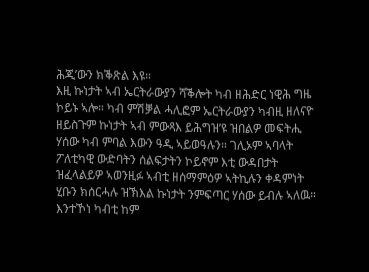ሕጂ’ውን ክቕጽል እዩ።
እዚ ኩነታት ኣብ ኤርትራውያን ሻቕሎት ካብ ዘሕድር ነዊሕ ግዜ ኮይኑ ኣሎ። ካብ ምሽቓል ሓሊፎም ኤርትራውያን ካብዚ ዘለናዮ ዘይስጉም ኩነታት ኣብ ምውጻእ ይሕግዝ’ዩ ዝበልዎ መፍትሒ ሃሰው ካብ ምባል እውን ዓዲ ኣይወዓሉን። ገሊኦም ኣባላት ፖለቲካዊ ውድባትን ሰልፍታትን ኮይኖም እቲ ውዳበታት ዝፈላልይዎ ኣወንዚፉ ኣብቲ ዘሰማምዕዎ ኣትኪሉን ቀዳምነት ሂቡን ክሰርሓሉ ዝኽእል ኩነታት ንምፍጣር ሃሰው ይብሉ ኣለዉ። እንተኾነ ካብቲ ከም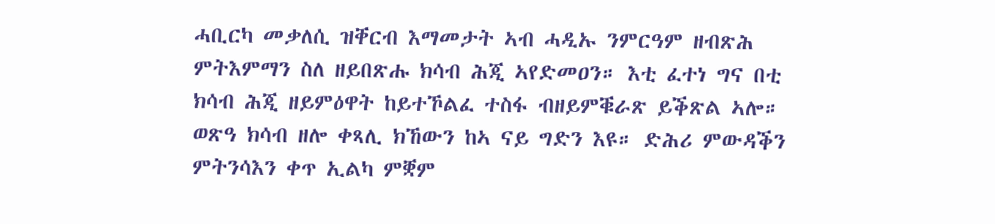ሓቢርካ መቃለሲ ዝቐርብ እማመታት ኣብ ሓዲኡ ንምርዓም ዘብጽሕ ምትእምማን ስለ ዘይበጽሑ ክሳብ ሕጂ ኣየድመዐን። እቲ ፈተነ ግና በቲ ክሳብ ሕጂ ዘይምዕዋት ከይተኾልፈ ተስፋ ብዘይምቑራጽ ይቕጽል ኣሎ። ወጽዓ ክሳብ ዘሎ ቀጻሊ ክኸውን ከኣ ናይ ግድን እዩ። ድሕሪ ምውዳቕን ምትንሳእን ቀጥ ኢልካ ምቛም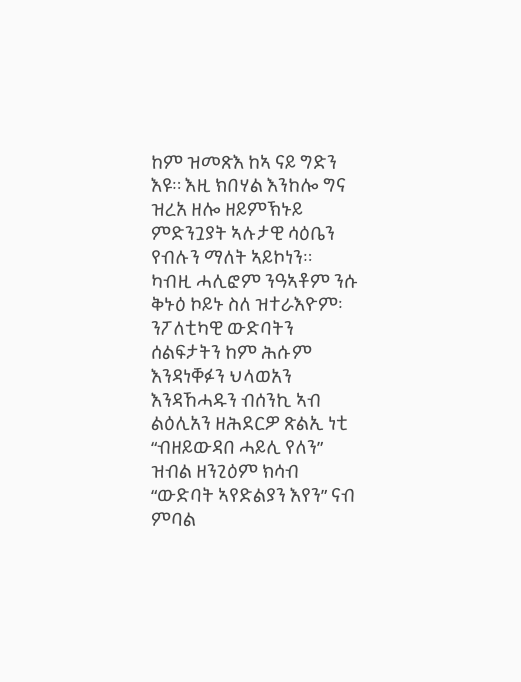ከም ዝመጽእ ከኣ ናይ ግድን እዩ። እዚ ክበሃል እንከሎ ግና ዝረአ ዘሎ ዘይምኽኑይ ምድንጓያት ኣሉታዊ ሳዕቤን የብሉን ማለት ኣይኮነን።
ካብዚ ሓሊፎም ንዓኣቶም ንሱ ቅኑዕ ኮይኑ ስለ ዝተራእዮም፡ ንፖለቲካዊ ውድባትን ሰልፍታትን ከም ሕሱም እንዳነቐፉን ህላወአን እንዳኸሓዱን ብሰንኪ ኣብ ልዕሊአን ዘሕደርዎ ጽልኢ ነቲ “ብዘይውዳበ ሓይሊ የለን” ዝብል ዘንጊዕም ክሳብ “ውድባት ኣየድልያን እየን” ናብ ምባል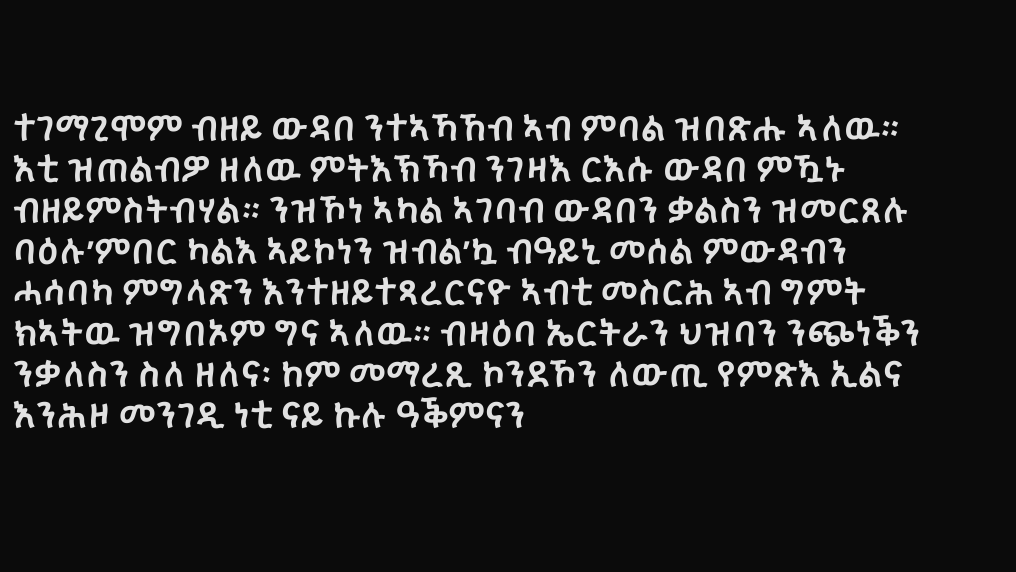ተገማጊሞም ብዘይ ውዳበ ንተኣኻኸብ ኣብ ምባል ዝበጽሑ ኣለዉ። እቲ ዝጠልብዎ ዘለዉ ምትእኽኻብ ንገዛእ ርእሱ ውዳበ ምዃኑ ብዘይምስትብሃል። ንዝኾነ ኣካል ኣገባብ ውዳበን ቃልስን ዝመርጸሉ ባዕሉ’ምበር ካልእ ኣይኮነን ዝብል’ኳ ብዓይኒ መሰል ምውዳብን ሓሳባካ ምግላጽን እንተዘይተጻረርናዮ ኣብቲ መስርሕ ኣብ ግምት ክኣትዉ ዝግበኦም ግና ኣለዉ። ብዛዕባ ኤርትራን ህዝባን ንጭነቕን ንቃለስን ስለ ዘለና፡ ከም መማረጺ ኮንደኾን ለውጢ የምጽእ ኢልና እንሕዞ መንገዲ ነቲ ናይ ኩሉ ዓቕምናን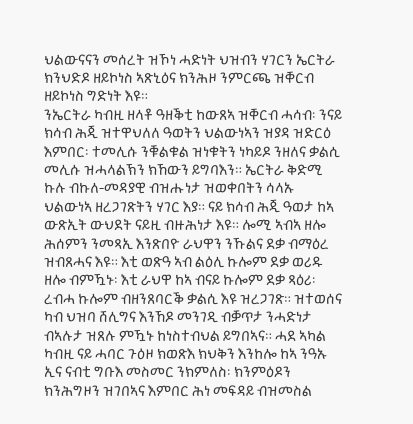ህልውናናን መሰረት ዝኾነ ሓድነት ህዝብን ሃገርን ኤርትራ ክንህድዶ ዘይኮነስ ኣጽኒዕና ክንሕዞ ንምርጫ ዝቐርብ ዘይኮነስ ግድነት እዩ።
ንኤርትራ ካብዚ ዘላቶ ዓዘቕቲ ከውጸኣ ዝቐርብ ሓሳብ፡ ንናይ ክሳብ ሕጂ ዝተዋህለለ ዓወትን ህልውነኣን ዝያዳ ዝድርዕ እምበር፡ ተመሊሱ ንቑልቁል ዝነቁትን ነካይዶ ንዘለና ቃልሲ መሊሱ ዝሓላልኽን ክኸውን ይግባእን። ኤርትራ ቅድሚ ኩሉ ብኩለ-መዳያዊ ብዝሑነታ ዝወቀበትን ሳላኡ ህልውነኣ ዘረጋገጽትን ሃገር እያ። ናይ ክሳብ ሕጂ ዓወታ ከኣ ውጽኢት ውህደት ናይዚ ብዙሕነታ እዩ። ሎሚ ኣብኣ ዘሎ ሕሰምን ንመጻኢ እንጽበዮ ራህዋን ንኹልና ደቃ ብማዕረ ዝብጸሓና እዩ። እቲ ወጽዓ ኣብ ልዕሊ ኩሎም ደቃ ወሪዱ ዘሎ ብምዃኑ፡ እቲ ራህዋ ከኣ ብናይ ኩሎም ደቃ ጻዕሪ፡ ረብሓ ኩሎም ብዘንጸባርቕ ቃልሲ እዩ ዝረጋገጽ። ዝተወሰና ካብ ህዝባ ሸሊግና እንኸዶ መንገዲ ብቓጥታ ንሓድነታ ብኣሉታ ዝጸሉ ምዃኑ ከነስተብህል ይግበኣና። ሓደ ኣካል ካብዚ ናይ ሓባር ጉዕዞ ክወጽእ ክህቅን እንከሎ ከኣ ንዓኡ ኢና ናብቲ ግቡእ መስመር ንክምለስ፡ ክንምዕዶን ክንሕግዞን ዝገበኣና እምበር ሕነ መፍዳይ ብዝመስል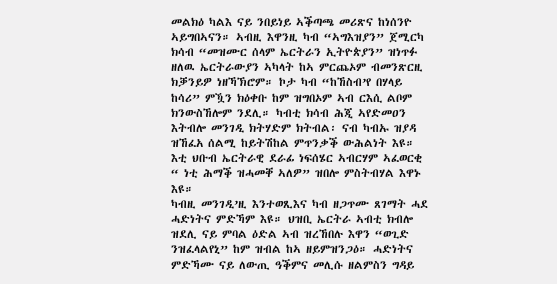መልክዕ ካልእ ናይ ንበይነይ ኣቕጣጫ መሪጽና ከነሰንዮ ኣይግበኣናን። ኣብዚ እዋንዚ ካብ “ኣግእዝያን” ጀሚርካ ክሳብ “መዝሙር ሰላም ኤርትራን ኢትዮጵያን” ዝነጥፉ ዘለዉ ኤርትራውያን ኣካላት ከኣ ምርጨኦም ብመንጽርዚ ክቓንይዎ ነዘኻኽሮም። ኮታ ካብ “ከኸስብ’የ በሃላይ ከሳሪ” ምዃን ክዕቀቡ ከም ዝግበኦም ኣብ ርእሲ ልቦም ክንውስኸሎም ንደሊ። ካብቲ ክሳብ ሕጂ ኣየድመዐን እትብሎ መንገዲ ክትሃድም ክትብል፡ ናብ ካብኡ ዝያዳ ዝኸፈአ ሰልሚ ከይትሽከል ምጥንቃቕ ውሕልነት እዩ። እቲ ህቡብ ኤርትራዊ ደራፊ ነፍሰሄር ኣብርሃም ኣፈወርቂ “ ነቲ ሕማቕ ዝሓመቐ ኣለዎ” ዝበሎ ምስትብሃል እዋኑ እዩ።
ካብዚ መንገዲ’ዚ እንተወጺእና ካብ ዘጋጥሙ ጸገማት ሓደ ሓድነትና ምድኻም እዩ። ህዝቢ ኤርትራ ኣብቲ ክብሎ ዝደሊ ናይ ምባል ዕድል ኣብ ዝረኸበሉ እዋን “ወጊድ ንዝፈላልየኒ” ከም ዝብል ከኣ ዘይምዝንጋዕ። ሓድነትና ምድኻሙ ናይ ለውጢ ዓቕምና መሊሱ ዘልምስን ግዳይ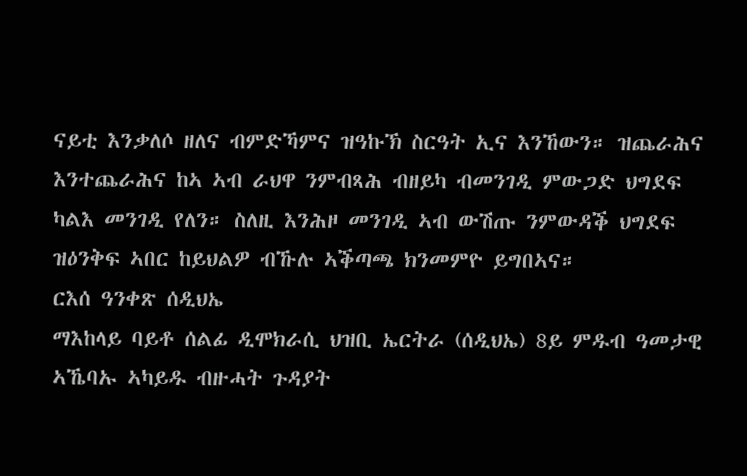ናይቲ እንቃለሶ ዘለና ብምድኻምና ዝዓኩኽ ስርዓት ኢና እንኸውን። ዝጨራሕና እንተጨራሕና ከኣ ኣብ ራህዋ ንምብጻሕ ብዘይካ ብመንገዲ ምውጋድ ህግደፍ ካልእ መንገዲ የለን። ስለዚ እንሕዞ መንገዲ ኣብ ውሽጡ ንምውዳቕ ህግደፍ ዝዕንቅፍ ኣበር ከይህልዎ ብኹሉ ኣቕጣጫ ክንመምዮ ይግበኣና።
ርእሰ ዓንቀጽ ሰዲህኤ
ማእከላይ ባይቶ ሰልፊ ዲሞክራሲ ህዝቢ ኤርትራ (ሰዲህኤ) 8ይ ምዱብ ዓመታዊ ኣኼባኡ ኣካይዱ ብዙሓት ጉዳያት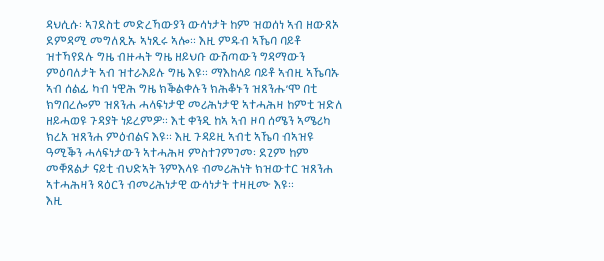ዳህሲሱ፡ ኣገደስቲ መድረኻውያን ውሳነታት ከም ዝወሰነ ኣብ ዘውጸኦ ደምዳሚ መግለጺኡ ኣነጺሩ ኣሎ። እዚ ምዱብ ኣኼባ ባይቶ ዝተኻየደሉ ግዜ ብዙሓት ግዜ ዘይህቡ ውሽጣውን ግዳማውን ምዕባለታት ኣብ ዝተራእይሉ ግዜ እዩ። ማእከላይ ባይቶ ኣብዚ ኣኼባኡ ኣብ ሰልፊ ካብ ነዊሕ ግዜ ክቕልቀሉን ክሕቆኑን ዝጸንሑ’ሞ በቲ ክግበረሎም ዝጸንሐ ሓላፍነታዊ መሪሕነታዊ ኣተሓሕዛ ከምቲ ዝድለ ዘይሓወዩ ጉዳያት ነይረምዎ። እቲ ቀንዲ ከኣ ኣብ ዞባ ሰሜን ኣሜሪካ ክረአ ዝጸንሐ ምዕብልና እዩ። እዚ ጉዳይዚ ኣብቲ ኣኼባ ብኣዝዩ ዓሚቕን ሓላፍነታውን ኣተሓሕዛ ምስተገምገመ፡ ደጊም ከም መቐጸልታ ናይቲ ብህድኣት ንምእላዩ ብመሪሕነት ክዝውተር ዝጸንሐ ኣተሓሕዛን ጻዕርን ብመሪሕነታዊ ውሳነታት ተዛዚሙ እዩ።
እዚ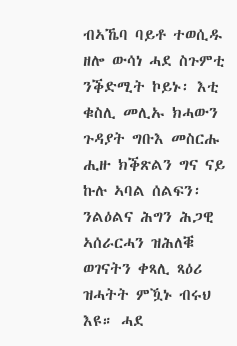ብኣኼባ ባይቶ ተወሲዱ ዘሎ ውሳነ ሓደ ስጉምቲ ንቕድሚት ኮይኑ፡ እቲ ቁስሊ መሊኡ ክሓውን ጉዳያት ግቡእ መስርሑ ሒዙ ክቕጽልን ግና ናይ ኩሉ ኣባል ሰልፍን፡ ንልዕልና ሕግን ሕጋዊ ኣሰራርሓን ዝሕለቑ ወገናትን ቀጻሊ ጻዕሪ ዝሓትት ምዃኑ ብሩህ እዩ። ሓደ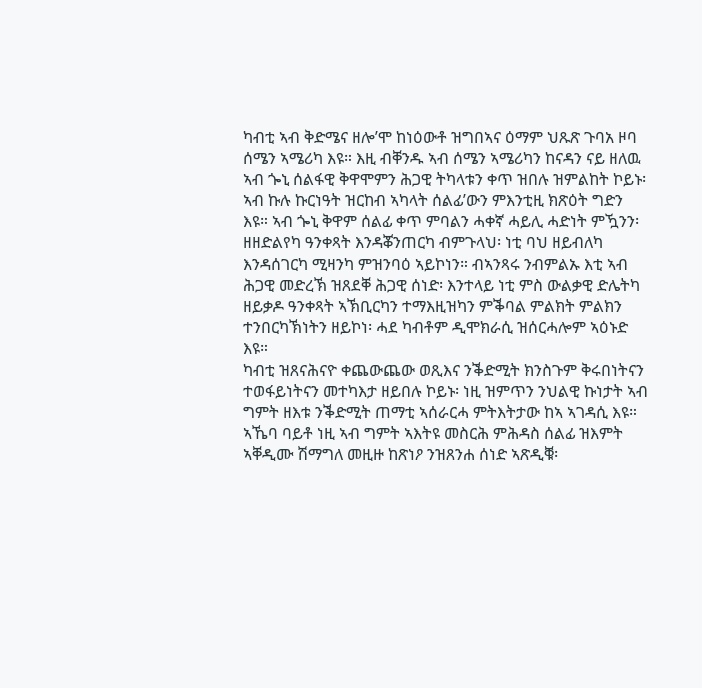ካብቲ ኣብ ቅድሜና ዘሎ’ሞ ከነዕውቶ ዝግበኣና ዕማም ህጹጽ ጉባአ ዞባ ሰሜን ኣሜሪካ እዩ። እዚ ብቐንዱ ኣብ ሰሜን ኣሜሪካን ከናዳን ናይ ዘለዉ ኣብ ጐኒ ሰልፋዊ ቅዋሞምን ሕጋዊ ትካላቱን ቀጥ ዝበሉ ዝምልከት ኮይኑ፡ ኣብ ኩሉ ኩርነዓት ዝርከብ ኣካላት ሰልፊ’ውን ምእንቲዚ ክጽዕት ግድን እዩ። ኣብ ጐኒ ቅዋም ሰልፊ ቀጥ ምባልን ሓቀኛ ሓይሊ ሓድነት ምዃንን፡ ዘዘድልየካ ዓንቀጻት እንዳቖንጠርካ ብምጉላህ፡ ነቲ ባህ ዘይብለካ እንዳሰገርካ ሚዛንካ ምዝንባዕ ኣይኮነን። ብኣንጻሩ ንብምልኡ እቲ ኣብ ሕጋዊ መድረኽ ዝጸደቐ ሕጋዊ ሰነድ፡ እንተላይ ነቲ ምስ ውልቃዊ ድሌትካ ዘይቃዶ ዓንቀጻት ኣኽቢርካን ተማእዚዝካን ምቕባል ምልክት ምልክን ተንበርካኽነትን ዘይኮነ፡ ሓደ ካብቶም ዲሞክራሲ ዝሰርሓሎም ኣዕኑድ እዩ።
ካብቲ ዝጸናሕናዮ ቀጨውጨው ወጺእና ንቕድሚት ክንስጉም ቅሩበነትናን ተወፋይነትናን መተካእታ ዘይበሉ ኮይኑ፡ ነዚ ዝምጥን ንህልዊ ኩነታት ኣብ ግምት ዘእቱ ንቕድሚት ጠማቲ ኣሰራርሓ ምትእትታው ከኣ ኣገዳሲ እዩ። ኣኼባ ባይቶ ነዚ ኣብ ግምት ኣእትዩ መስርሕ ምሕዳስ ሰልፊ ዝእምት ኣቐዲሙ ሽማግለ መዚዙ ከጽነዖ ንዝጸንሐ ሰነድ ኣጽዲቑ፡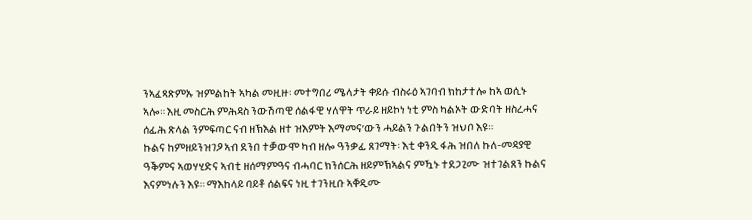ንኣፈጻጽምኡ ዝምልከት ኣካል መዚዙ፡ መተግበሪ ሜላታት ቀይሱ ብስሩዕ ኣገባብ ክከታተሎ ከኣ ወሲኑ ኣሎ። እዚ መስርሕ ምሕዳስ ንውሽጣዊ ሰልፋዊ ሃለዋት ጥራይ ዘይኮነ ነቲ ምስ ካልኦት ውድባት ዘስረሓና ሰፊሕ ጽላል ንምፍጣር ናብ ዘኽእል ዘተ ዝእምት እማመና’ውን ሓይልን ጉልበትን ዝህቦ እዩ።
ኩልና ከምዘይንዝገዖ ኣብ ደንበ ተቓውሞ ካብ ዘሎ ዓንቃፊ ጸገማት፡ እቲ ቀንዲ ፋሕ ዝበለ ኩለ-መዳያዊ ዓቕምና ኣወሃሂድና ኣብቲ ዘሰማምዓና ብሓባር ክንሰርሕ ዘይምኽኣልና ምዃኑ ተደጋጊሙ ዝተገልጸን ኩልና እናምነሉን እዩ። ማእከላይ ባይቶ ሰልፍና ነዚ ተገንዚቡ ኣቐዲሙ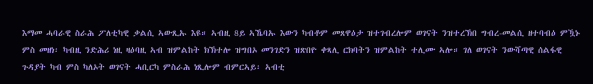እማመ ሓባራዊ ስራሕ ፖለቲካዊ ቃልሲ ኣውጺኡ እዩ። ኣብዚ 8ይ ኣኼባኡ እውን ካብቶም መጸዋዕታ ዝተገብረሎም ወገናት ንዝተረኽበ ግብረ-መልሲ ዘተባብዕ ምዃኑ ምስ መዘነ፡ ካብዚ ንድሕሪ ነዚ ዛዕባዚ ኣብ ዝምልከት ክኽተሎ ዝግበኦ መንገድን ዝጽበዮ ቀጻሊ ርክባትን ዝምልከት ተሊሙ ኣሎ። ገለ ወገናት ንውሻጣዊ ሰልፋዊ ጉዳያት ካብ ምስ ካለኦት ወገናት ሓቢርካ ምስራሕ ነጺሎም ብምርኣይ፡ ኣብቲ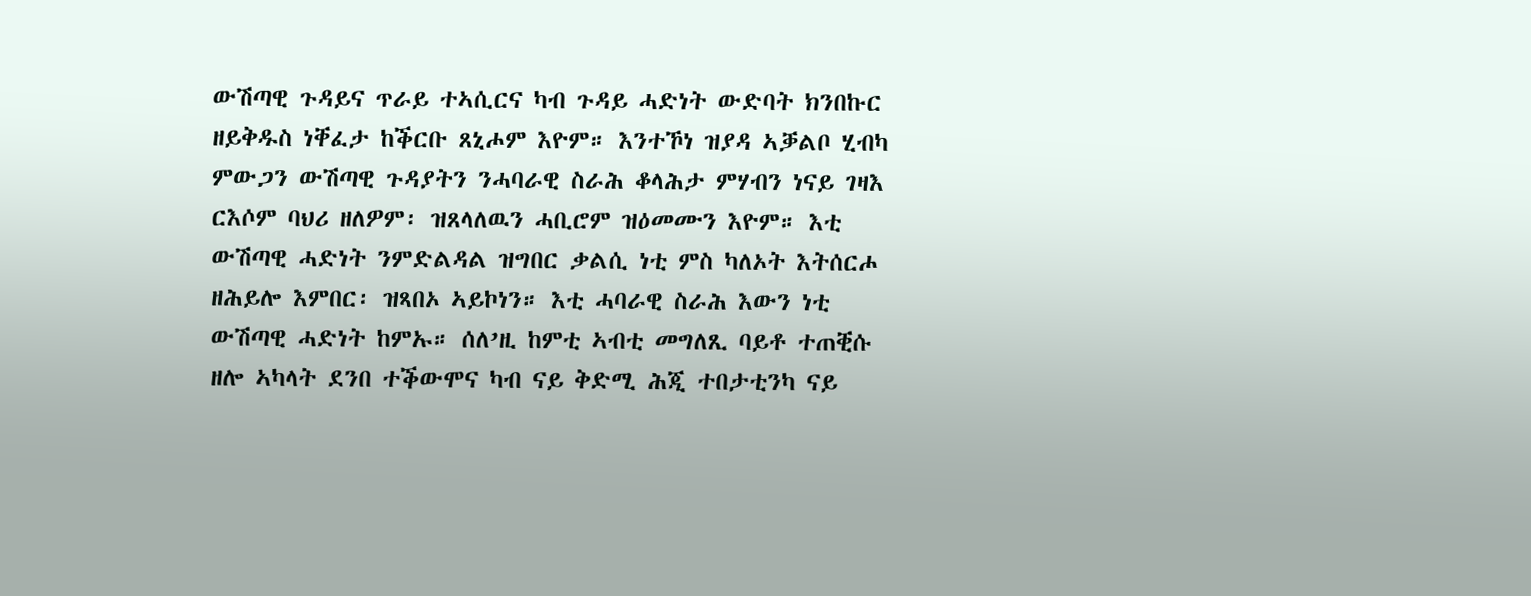ውሽጣዊ ጉዳይና ጥራይ ተኣሲርና ካብ ጉዳይ ሓድነት ውድባት ክንበኩር ዘይቅዱስ ነቐፈታ ከቕርቡ ጸኒሖም እዮም። እንተኾነ ዝያዳ ኣቓልቦ ሂብካ ምውጋን ውሽጣዊ ጉዳያትን ንሓባራዊ ስራሕ ቆላሕታ ምሃብን ነናይ ገዛእ ርእሶም ባህሪ ዘለዎም፡ ዝጸላለዉን ሓቢሮም ዝዕመሙን እዮም። እቲ ውሽጣዊ ሓድነት ንምድልዳል ዝግበር ቃልሲ ነቲ ምስ ካለኦት እትሰርሖ ዘሕይሎ እምበር፡ ዝጻበኦ ኣይኮነን። እቲ ሓባራዊ ስራሕ እውን ነቲ ውሽጣዊ ሓድነት ከምኡ። ሰለ’ዚ ከምቲ ኣብቲ መግለጺ ባይቶ ተጠቒሱ ዘሎ ኣካላት ደንበ ተቕውሞና ካብ ናይ ቅድሚ ሕጂ ተበታቲንካ ናይ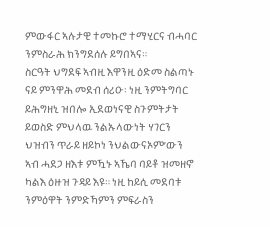ምውፋር ኣሉታዊ ተመኩሮ ተማሂርና ብሓባር ንምስራሕ ክንግደሰሉ ይግበኣና።
ስርዓት ህግደፍ ኣብዚ እዋንዚ ዕድመ ስልጣኑ ናይ ምንዋሕ መደብ ሰሪዑ፡ ነዚ ንምትግባር ይሕግዘኒ ዝበሎ ኢደወነናዊ ስጉምትታት ይወስድ ምህላዉ ንልኡላውነት ሃገርን ህዝብን ጥራይ ዘይኮነ ንህልውናኦም’ውን ኣብ ሓደጋ ዘእቱ ምዃኑ ኣኼባ ባይቶ ዝመዘኖ ካልእ ዕዙዝ ጉዳይ እዩ። ነዚ ከይሲ መደባቱ ንምዕዋት ንምድኻምን ምፍራስን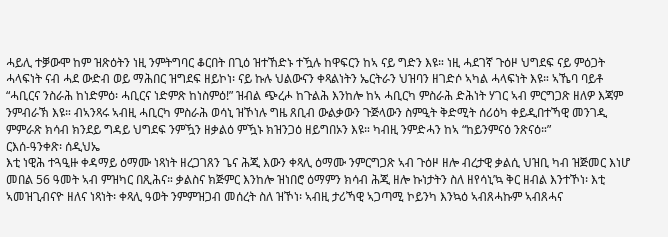ሓይሊ ተቓውሞ ከም ዝጽዕትን ነዚ ንምትግባር ቆርበት በጊዕ ዝተኸድኑ ተዃሉ ከዋፍርን ከኣ ናይ ግድን እዩ። ነዚ ሓደገኛ ጉዕዞ ህግደፍ ናይ ምዕጋት ሓላፍነት ናብ ሓደ ውድብ ወይ ማሕበር ዝግደፍ ዘይኮነ፡ ናይ ኩሉ ህልውናን ቀጻልነትን ኤርትራን ህዝባን ዘገድሶ ኣካል ሓላፍነት እዩ። ኣኼባ ባይቶ “ሓቢርና ንስራሕ ከነድምዕ፡ ሓቢርና ነድምጽ ከነስምዕ!” ዝብል ጭረሖ ከጉልሕ እንከሎ ከኣ ሓቢርካ ምስራሕ ድሕነት ሃገር ኣብ ምርግጋጽ ዘለዎ እጃም ንምብራኽ እዩ። ብኣንጻሩ ኣብዚ ሓቢርካ ምስራሕ ወሳኒ ዝኾነሉ ግዜ ጸቢብ ውልቃውን ጉጅላውን ስምዒት ቅድሚት ሰሪዕካ ቀይዲበተኻዊ መንገዲ ምምራጽ ክሳብ ክንደይ ግዳይ ህግደፍ ንምዃን ዘቃልዕ ምዃኑ ክዝንጋዕ ዘይግበኦን እዩ። ካብዚ ንምድሓን ከኣ “ከይንምናዕ ንጽናዕ።”
ርእሰ-ዓንቀጽ፡ ሰዲህኤ
እቲ ነዊሕ ተጓዒዙ ቀዳማይ ዕማሙ ነጻነት ዘረጋገጸን ጌና ሕጂ እውን ቀጻሊ ዕማሙ ንምርግጋጽ ኣብ ጉዕዞ ዘሎ ብረታዊ ቃልሲ ህዝቢ ካብ ዝጅመር እነሆ መበል 56 ዓመት ኣብ ምዝካር በጺሕና። ቃልስና ክጅምር እንከሎ ዝነበሮ ዕማምን ክሳብ ሕጂ ዘሎ ኩነታትን ስለ ዘየሳኒ’ኳ ቅር ዘብል እንተኾነ፡ እቲ ኣመዝጊብናዮ ዘለና ነጻነት፡ ቀጻሊ ዓወት ንምምዝጋብ መሰረት ስለ ዝኾነ፡ ኣብዚ ታሪኻዊ ኣጋጣሚ ኮይንካ እንኳዕ ኣብጸሓኩም ኣብጸሓና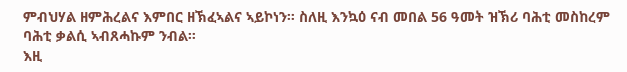ምብህሃል ዘምሕረልና እምበር ዘኽፈኣልና ኣይኮነን። ስለዚ እንኳዕ ናብ መበል 56 ዓመት ዝኽሪ ባሕቲ መስከረም ባሕቲ ቃልሲ ኣብጸሓኩም ንብል።
እዚ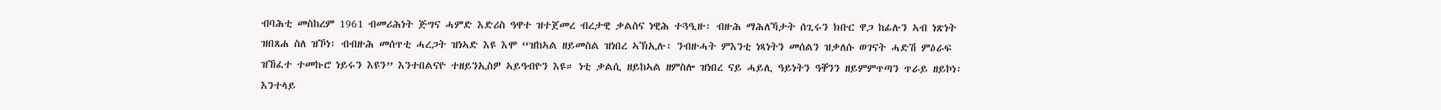ብባሕቲ መስከረም 1961 ብመሪሕነት ጅግና ሓምድ እድሪስ ዓዋተ ዝተጀመረ ብረታዊ ቃልስና ነዊሕ ተጓዒዙ፡ ብዙሕ ማሕለኻታት ሰጊሩን ክቡር ዋጋ ከፊሉን ኣብ ነጽነት ዝበጸሐ ስለ ዝኾነ፡ ብብዙሕ መሰጥቲ ሓረጋት ዝነኣድ እዩ እሞ “ዝከኣል ዘይመስል ዝነበረ ኣኽኢሉ፡ ንብዙሓት ምእንቲ ነጻነትን መሰልን ዝቃለሱ ወገናት ሓድሽ ምዕራፍ ዝኸፈተ ተመኩሮ ነይሩን እዩን” እንተበልናዮ ተዘይንኢስዎ ኣይዓብዮን እዩ። ነቲ ቃልሲ ዘይከኣል ዘምስሎ ዝነበረ ናይ ሓይሊ ዓይነትን ዓቐንን ዘይምምጥጣን ጥራይ ዘይኮነ፡ እንተላይ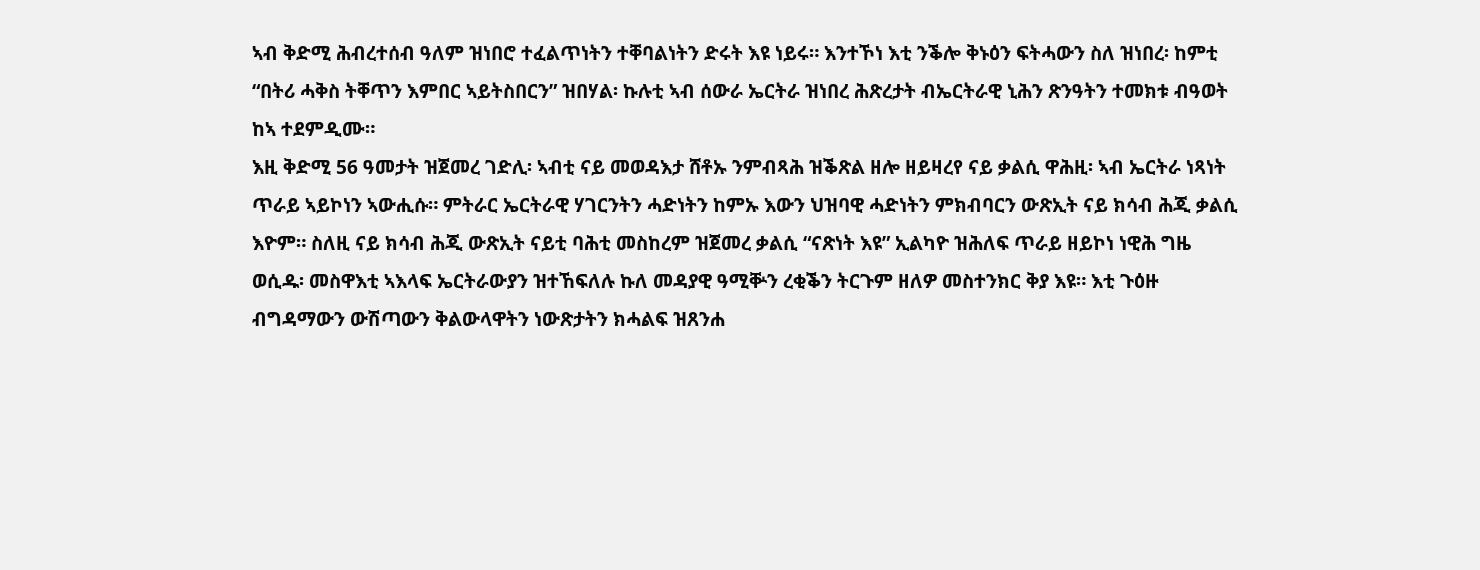ኣብ ቅድሚ ሕብረተሰብ ዓለም ዝነበሮ ተፈልጥነትን ተቐባልነትን ድሩት እዩ ነይሩ። እንተኾነ እቲ ንቕሎ ቅኑዕን ፍትሓውን ስለ ዝነበረ፡ ከምቲ “በትሪ ሓቅስ ትቐጥን እምበር ኣይትስበርን” ዝበሃል፡ ኩሉቲ ኣብ ሰውራ ኤርትራ ዝነበረ ሕጽረታት ብኤርትራዊ ኒሕን ጽንዓትን ተመክቱ ብዓወት ከኣ ተደምዲሙ።
እዚ ቅድሚ 56 ዓመታት ዝጀመረ ገድሊ፡ ኣብቲ ናይ መወዳእታ ሸቶኡ ንምብጻሕ ዝቕጽል ዘሎ ዘይዛረየ ናይ ቃልሲ ዋሕዚ፡ ኣብ ኤርትራ ነጻነት ጥራይ ኣይኮነን ኣውሒሱ። ምትራር ኤርትራዊ ሃገርንትን ሓድነትን ከምኡ እውን ህዝባዊ ሓድነትን ምክብባርን ውጽኢት ናይ ክሳብ ሕጂ ቃልሲ እዮም። ስለዚ ናይ ክሳብ ሕጂ ውጽኢት ናይቲ ባሕቲ መስከረም ዝጀመረ ቃልሲ “ናጽነት እዩ” ኢልካዮ ዝሕለፍ ጥራይ ዘይኮነ ነዊሕ ግዜ ወሲዱ፡ መስዋእቲ ኣእላፍ ኤርትራውያን ዝተኸፍለሉ ኩለ መዳያዊ ዓሚቝን ረቂቕን ትርጉም ዘለዎ መስተንክር ቅያ እዩ። እቲ ጉዕዙ ብግዳማውን ውሽጣውን ቅልውላዋትን ነውጽታትን ክሓልፍ ዝጸንሐ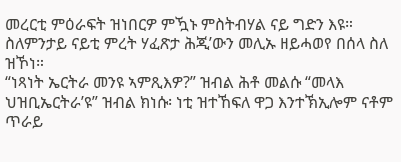መረርቲ ምዕራፍት ዝነበርዎ ምዃኑ ምስትብሃል ናይ ግድን እዩ። ስለምንታይ ናይቲ ምረት ሃፈጽታ ሕጂ’ውን መሊኡ ዘይሓወየ በሰላ ስለ ዝኾነ።
“ነጻነት ኤርትራ መንዩ ኣምጺእዎ?” ዝብል ሕቶ መልሱ “መላእ ህዝቢኤርትራ’ዩ” ዝብል ክነሱ፡ ነቲ ዝተኸፍለ ዋጋ እንተኽኢሎም ናቶም ጥራይ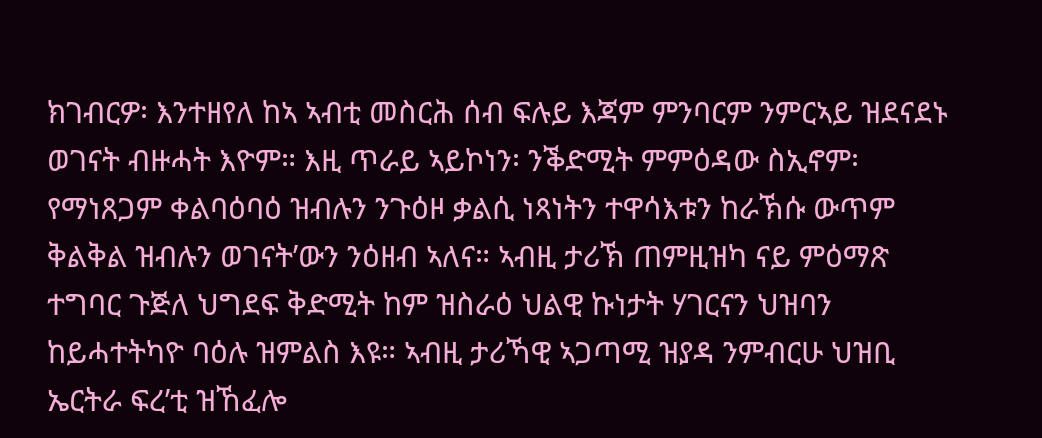ክገብርዎ፡ እንተዘየለ ከኣ ኣብቲ መስርሕ ሰብ ፍሉይ እጃም ምንባርም ንምርኣይ ዝደናደኑ ወገናት ብዙሓት እዮም። እዚ ጥራይ ኣይኮነን፡ ንቕድሚት ምምዕዳው ስኢኖም፡ የማነጸጋም ቀልባዕባዕ ዝብሉን ንጉዕዞ ቃልሲ ነጻነትን ተዋሳእቱን ከራኽሱ ውጥም ቅልቅል ዝብሉን ወገናት’ውን ንዕዘብ ኣለና። ኣብዚ ታሪኽ ጠምዚዝካ ናይ ምዕማጽ ተግባር ጉጅለ ህግደፍ ቅድሚት ከም ዝስራዕ ህልዊ ኩነታት ሃገርናን ህዝባን ከይሓተትካዮ ባዕሉ ዝምልስ እዩ። ኣብዚ ታሪኻዊ ኣጋጣሚ ዝያዳ ንምብርሁ ህዝቢ ኤርትራ ፍረ’ቲ ዝኸፈሎ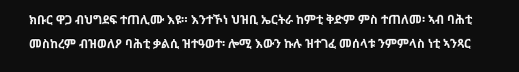ክቡር ዋጋ ብህግደፍ ተጠሊሙ እዩ። እንተኾነ ህዝቢ ኤርትራ ከምቲ ቅድም ምስ ተጠለመ፡ ኣብ ባሕቲ መስከረም ብዝወለዖ ባሕቲ ቃልሲ ዝተዓወተ፡ ሎሚ እውን ኩሉ ዝተገፈ መሰላቱ ንምምላስ ነቲ ኣንጻር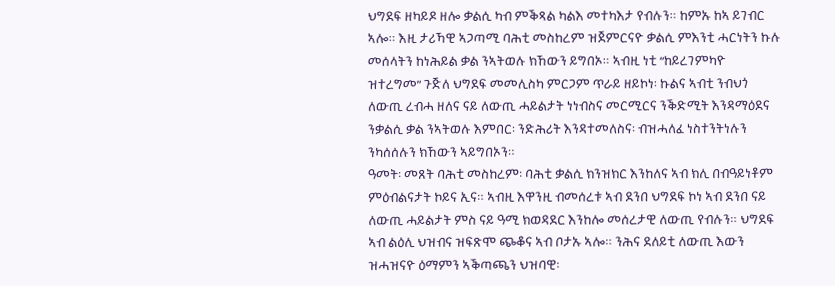ህግደፍ ዘካይዶ ዘሎ ቃልሲ ካብ ምቕጻል ካልእ መተካእታ የብሉን። ከምኡ ከኣ ይገብር ኣሎ። እዚ ታሪኻዊ ኣጋጣሚ ባሕቲ መስከረም ዝጀምርናዮ ቃልሲ ምእንቲ ሓርነትን ኩሉ መሰላትን ከነሕይል ቃል ንኣትወሉ ክኸውን ይግበኦ። ኣብዚ ነቲ “ከይረገምካዮ ዝተረግመ” ጉጅለ ህግደፍ መመሊስካ ምርጋም ጥራይ ዘይኮነ፡ ኩልና ኣብቲ ንብህጎ ለውጢ ረብሓ ዘለና ናይ ለውጢ ሓይልታት ነነብስና መርሚርና ንቕድሚት እንዳማዕደና ንቃልሲ ቃል ንኣትወሉ እምበር፡ ንድሕሪት እንዳተመለስና፡ ብዝሓለፈ ነስተንትነሉን ንካሰሰሉን ክኸውን ኣይግበኦን።
ዓመት፡ መጸት ባሕቲ መስከረም፡ ባሕቲ ቃልሲ ክንዝክር እንከለና ኣብ ክሊ በብዓይነቶም ምዕብልናታት ኮይና ኢና። ኣብዚ እዋንዚ ብመሰረቱ ኣብ ደንበ ህግደፍ ኮነ ኣብ ደንበ ናይ ለውጢ ሓይልታት ምስ ናይ ዓሚ ክወዳደር እንከሎ መሰረታዊ ለውጢ የብሉን። ህግደፍ ኣብ ልዕሊ ህዝብና ዝፍጽሞ ጭቆና ኣብ ቦታኡ ኣሎ። ንሕና ደለይቲ ለውጢ እውን ዝሓዝናዮ ዕማምን ኣቕጣጫን ህዝባዊ፡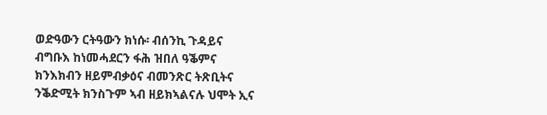ወድዓውን ርትዓውን ክነሱ፡ ብሰንኪ ጉዳይና ብግቡእ ከነመሓደርን ፋሕ ዝበለ ዓቕምና ክንእክብን ዘይምብቃዕና ብመንጽር ትጽቢትና ንቕድሚት ክንስጉም ኣብ ዘይክኣልናሉ ህሞት ኢና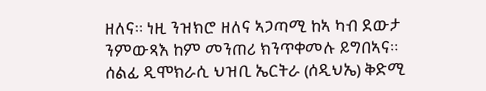ዘለና። ነዚ ንዝክሮ ዘለና ኣጋጣሚ ከኣ ካብ ደውታ ንምውጻእ ከም መንጠሪ ክንጥቀመሉ ይግበኣና። ሰልፊ ዲሞክራሲ ህዝቢ ኤርትራ (ሰዲህኤ) ቅድሚ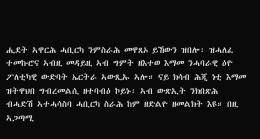ሒደት ኣዋርሕ ሓቢርካ ንምስራሕ መዋጸኦ ይኸውን ዝበሎ፡ ዝሓለፈ ተመኩሮና ኣብዚ መዳይዚ ኣብ ግምት ዘእተወ እማመ ንሓባራዊ ዕዮ ፖለቲካዊ ውድባት ኤርትራ ኣውጺኡ ኣሎ። ናይ ክሳብ ሕጂ ነቲ እማመ ዝትዋህበ ግብረመልሲ ዘተባብዕ ኮይኑ፡ ኣብ ውጽኢት ንክበጽሕ ብሓድሽ ኣተሓሳስባ ሓቢርካ ስራሕ ከም ዘድልዮ ዘመልክት እዩ። በዚ ኣጋጣሚ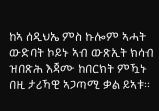ከኣ ሰዲህኤ ምስ ኩሎም ኣሓት ውድባት ኮይኑ ኣብ ውጽኢት ክሳብ ዝበጽሕ እጃሙ ከበርክት ምዃኑ በዚ ታሪኻዊ ኣጋጣሚ ቃል ይኣቱ።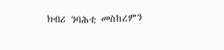ክብሪ ንባሕቲ መስከረምን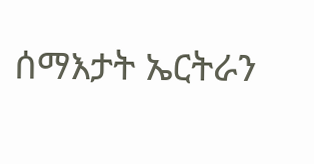ሰማእታት ኤርትራን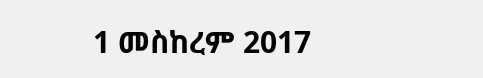1 መስከረም 2017